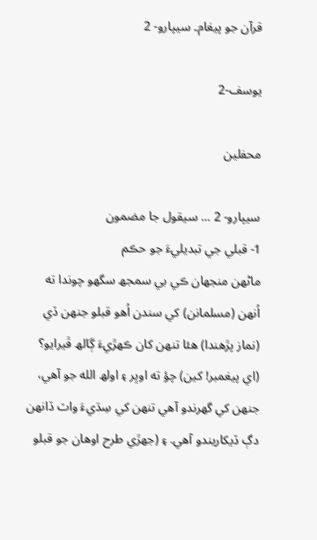قرآن جو پيغام۔ سيپارو- 2

یوسف-2

محفلین

سيپارو- 2 ... سيقول جا مضمون
1- قبلي جي تبديليءَ جو حڪم
ماڻھن منجھان ڪي بي سمجھ سگھو چوندا ته اُنھن (مسلمانن) کي سندن اُھو قبلو جنھن ڏي (نماز پڙھندا) ھئا تنھن کان ڪھڙيءَ ڳالھ ڦيرايو؟ (اي پيغمبر! کين) چؤ ته اوڀر ۽ اولھ الله جو آھي، جنھن کي گھرندو آھي تنھن کي سِڌيءَ واٽ ڏانھن دڳ ڏيکاريندو آھي. ۽ (جھڙي طرح اوھان جو قبلو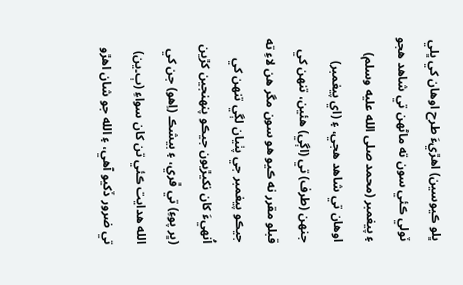ڀلو ڪيوسين) اھڙيءَ طرح اوھان کي ڀلي ٽولي ڪئي سون ته ماڻھن تي شاھد ھجو ۽ پيغمبر (محمد صلى الله عليه وسلم) اوھان تي شاھد ھجي، ۽ (اي پيغمبر) جنھن (طرف) تي (اڳي) ھئين، تنھن کي قبلو مقرر نه ڪيو ھو سون مگر ھن لاءِ ته جيڪو پيغمبر جي پٺيان لڳي تنھن کي اُنھيءَ کان نکيڙيون جيڪو پنھنجين کڙين (ڀر پوءِ) تي ڦري، ۽ بيشڪ (اِھو) جن کي الله ھدايت ڪئي تن کان سواءِ (ٻ۔ين) تي ضرور ڏکيو آھي، ۽ الله جو شان اھڙو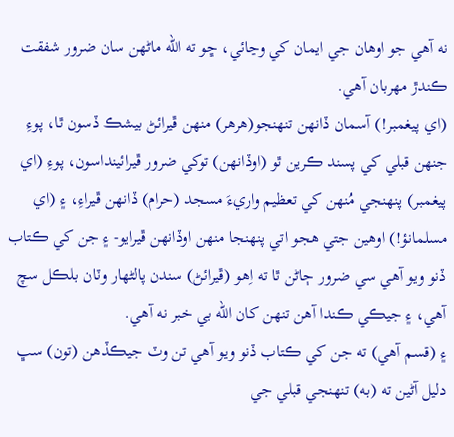نه آھي جو اوھان جي ايمان کي وڃائي، ڇو ته الله ماڻھن سان ضرور شفقت ڪندڙ مھربان آھي.
(اي پيغمبر!) آسمان ڏانھن تنھنجو(ھرھر) منهن ڦيرائڻ بيشڪ ڏسون ٿا، پوءِ جنھن قبلي کي پسند ڪرين ٿو (اوڏانھن) توکي ضرور ڦيرائينداسون، پوءِ (اي پيغمبر) پنھنجي مُنھن کي تعظيم واريءَ مسجد (حرام) ڏانھن ڦيراءِ، ۽ (اي مسلمانؤ!) اوھين جتي ھجو اتي پنھنجا منھن اوڏانھن ڦيرايو- ۽ جن کي ڪتاب ڏنو ويو آھي سي ضرور ڄاڻن ٿا ته اِھو (ڦيرائڻ) سندن پالڻھار وٽان بلڪل سچ آھي، ۽ جيڪي ڪندا آھن تنھن کان الله بي خبر نه آھي.
۽ (قسم آھي) ته جن کي ڪتاب ڏنو ويو آھي تن وٽ جيڪڏھن (تون) سڀ دليل آڻين ته (به) تنھنجي قبلي جي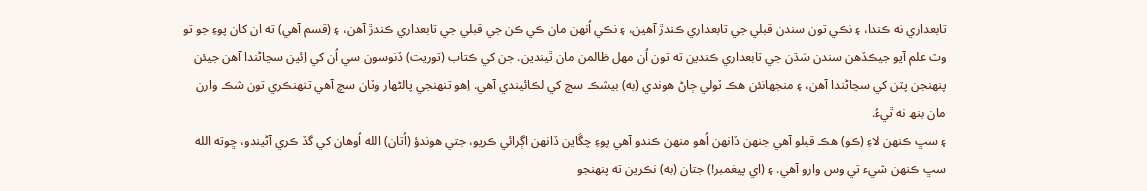تابعداري نه ڪندا، ۽ نڪي تون سندن قبلي جي تابعداري ڪندڙ آھين، ۽ نڪي اُنھن مان ڪي ڪن جي قبلي جي تابعداري ڪندڙ آھن، ۽ (قسم آھي) ته ان کان پوءِ جو تو وٽ علم آيو جيڪڏھن سندن سَڌن جي تابعداري ڪندين ته تون اُن مھل ظالمن مان ٿيندين. جن کي ڪتاب (توريت) ڏنوسون سي اُن کي اِئين سڃاڻندا آھن جيئن پنھنجن پٽن کي سڃاڻندا آھن، ۽ منجھانئن هڪ ٽولي ڄاڻ ھوندي (به) بيشڪ سچ کي لڪائيندي آھي. اِھو تنھنجي پالڻھار وٽان سچ آھي تنھنڪري تون شڪ وارن مان بنھ نه ٿيءُ.
۽ سڀ ڪنھن لاءِ (ڪو) ھڪ قبلو آھي جنھن ڏانھن اُھو منهن ڪندو آھي پوءِ چڱاين ڏانھن اڳرائي ڪريو، جتي ھوندؤ (اُتان) الله اُوھان کي گڏ ڪري آڻيندو، ڇوته الله سڀ ڪنھن شيء تي وس وارو آھي. ۽ (اي پيغمبر!) جتان (به) نڪرين ته پنھنجو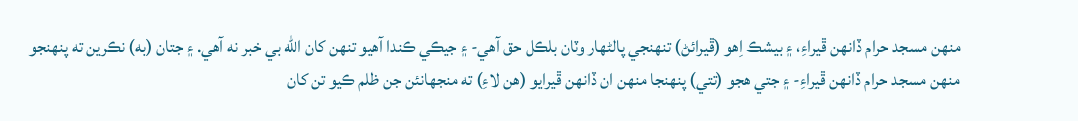منھن مسجد حرام ڏانھن ڦيراءِ، ۽ بيشڪ اِھو (ڦيرائڻ) تنھنجي پالڻھار وٽان بلڪل حق آھي- ۽ جيڪي ڪندا آھيو تنھن کان الله بي خبر نه آھي. ۽ جتان (به) نڪرين ته پنھنجو منھن مسجد حرام ڏانھن ڦيراءِ- ۽ جتي ھجو (تتي) پنھنجا منھن ان ڏانھن ڦيرايو (ھن لاءِ) ته منجھانئن جن ظلم ڪيو تن کان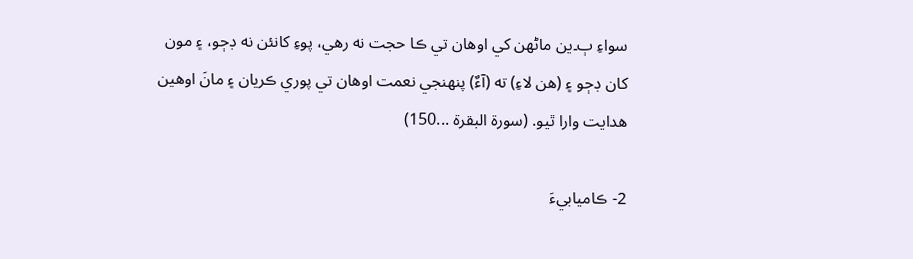سواءِ ٻ۔ين ماڻھن کي اوھان تي ڪا حجت نه رھي، پوءِ کانئن نه ڊڄو، ۽ مون کان ڊڄو ۽ (ھن لاءِ) ته (آءٌ) پنھنجي نعمت اوھان تي پوري ڪريان ۽ مانَ اوھين ھدايت وارا ٿيو. (سورة البقرة ...150)

2- ڪاميابيءَ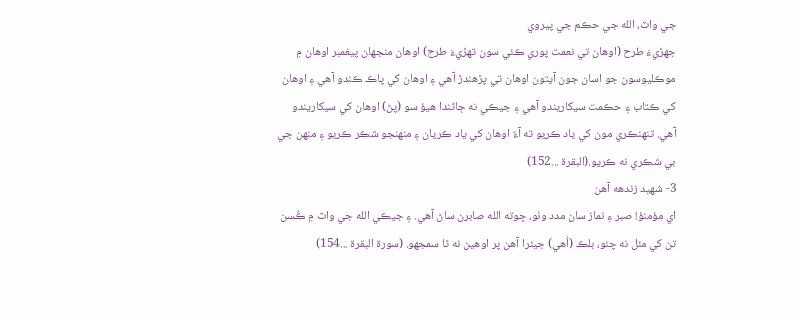جي واٽ، الله جي حڪم جي پيروي
جھڙيءَ طرح (اوھان تي نعمت پوري ڪئي سون تھڙيءَ طرح) اوھان منجھان پيغمبر اوھان ۾ موڪليوسون جو اسان جون آيتون اوھان تي پڙھندڙ آھي ۽ اوھان کي پاڪ ڪندو آھي ۽ اوھان کي ڪتاب ۽ حڪمت سيکاريندو آھي ۽ جيڪي نه ڄاڻندا ھيؤ سو (پڻ) اوھان کي سيکاريندو آھي. تنھنڪري مون کي ياد ڪريو ته آءٌ اوھان کي ياد ڪريان ۽ منھنجو شڪر ڪريو ۽ منھن جي بي شڪري نه ڪريو.(البقرة ...152)
3- شهيد زندهه آهن
اي مؤمنؤ! صبر ۽ نماز سان مدد وٺو، ڇوته الله صابرن ساڻ آھي. ۽ جيڪي الله جي واٽ ۾ ڪُسن تن کي مئل نه چئو، بلڪ (اُھي) جيئرا آھن پر اوھين نه ٿا سمجهو. (سورة البقرة ...154)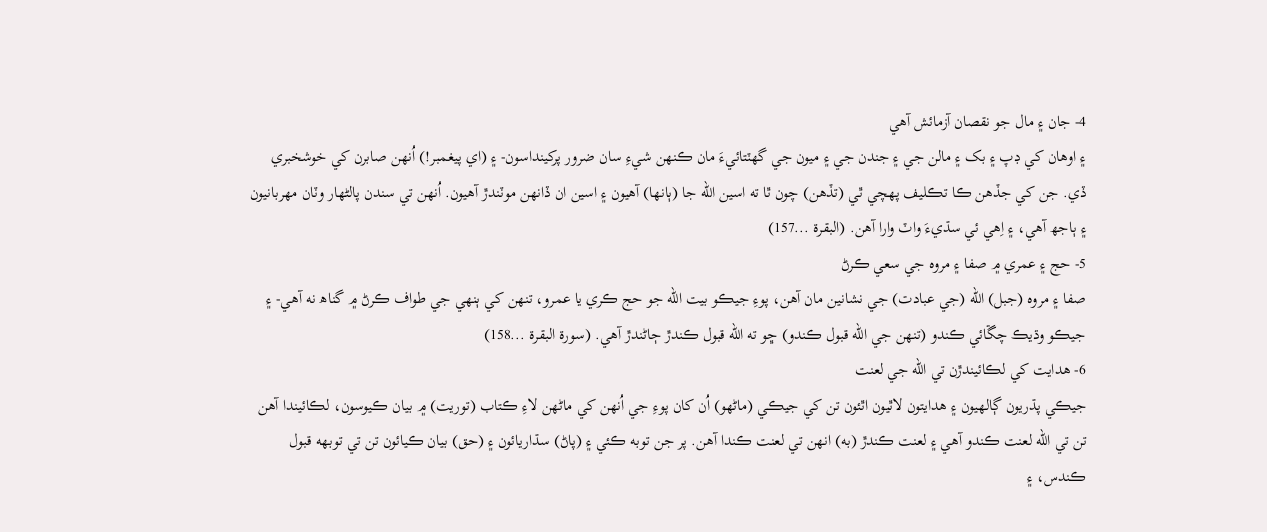4- جان ۽ مال جو نقصان آزمائش آهي
۽ اوھان کي ڊپ ۽ بک ۽ مالن جي ۽ جندن جي ۽ ميون جي گھٽتائيءَ مان ڪنھن شيءِ سان ضرور پرکينداسون- ۽ (اي پيغمبر!) اُنھن صابرن کي خوشخبري ڏي. جن کي جڏھن ڪا تڪليف پھچي ٿي (تڏھن) چون ٿا ته اسين الله جا (ٻانھا) آھيون ۽ اسين ان ڏانھن موٽندڙ آھيون. اُنھن تي سندن پالڻھار وٽان مھربانيون ۽ ٻاجھ آھي، ۽ اِھي ئي سڌيءَ واٽ وارا آھن. (البقرة ...157)
5- حج ۽ عمري ۾ صفا ۽ مروه جي سعي ڪرڻ
صفا ۽ مروہ (جبل) الله (جي عبادت) جي نشانين مان آھن، پوءِ جيڪو بيت الله جو حج ڪري يا عمرو، تنھن کي ٻنھي جي طواف ڪرڻ ۾ گناھ نه آھي- ۽ جيڪو وڌيڪ چڱائي ڪندو (تنھن جي الله قبول ڪندو) ڇو ته الله قبول ڪندڙ ڄاڻندڙ آھي. (سورة البقرة ...158)
6- هدايت کي لڪائيندڙن تي الله جي لعنت
جيڪي پڌريون ڳالھيون ۽ ھدايتون لاٿيون اٿئون تن کي جيڪي (ماڻھو) اُن کان پوءِ جي اُنھن کي ماڻھن لاءِ ڪتاب (توريت) ۾ بيان ڪيوسون، لڪائيندا آھن تن تي الله لعنت ڪندو آھي ۽ لعنت ڪندڙ (به) انھن تي لعنت ڪندا آھن. پر جن توبه ڪئي ۽ (پاڻ) سڌاريائون ۽ (حق) بيان ڪيائون تن تي توبهه قبول ڪندس، ۽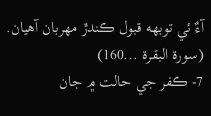آءٌ ئي توبهه قبول ڪندڙ مھربان آھيان. (سورة البقرة ...160)
7- ڪفر جي حالت ۾ جان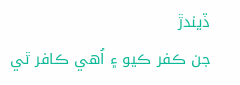ڏيندڙ
جن ڪفر ڪيو ۽ اُھي ڪافر ٿي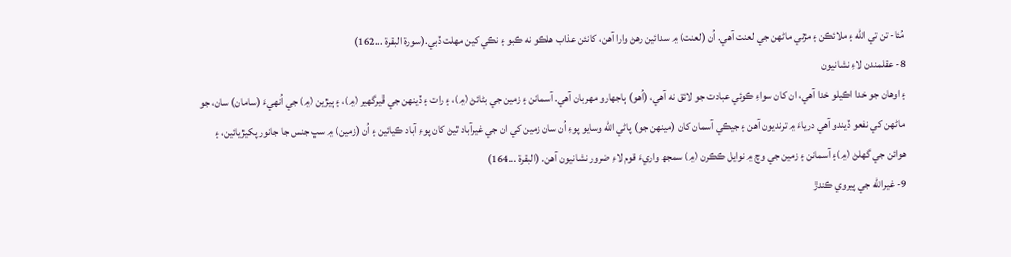مُئا- تن تي الله ۽ ملائڪن ۽ مڙني ماڻھن جي لعنت آھي. اُن (لعنت) ۾ سدائين رھڻ وارا آھن، کانئن عذاب ھلڪو نه ڪبو ۽ نڪي کين مھلت ڏبي.(سورة البقرة ...162)
8- عقلمندن لاءِ نشانيون
۽ اوھان جو خدا اڪيلو خدا آھي، ان کان سواءِ ڪوئي عبادت جو لائق نه آھي، (اُھو) ٻاجھارو مھربان آھي. آسمانن ۽ زمين جي بڻائڻ (۾)، ۽ رات ۽ ڏينھن جي ڦيرگھير (۾)، ۽ ٻيڙين (۾) جي اُنھيءَ (سامان) سان، جو ماڻھن کي نفعو ڏيندو آھي درياءَ ۾ ترنديون آھن ۽ جيڪي آسمان کان (مينھن جو) پاڻي الله وسايو پوءِ اُن سان زمين کي ان جي غيرآباد ٿيڻ کان پوءِ آباد ڪيائين ۽ اُن (زمين) ۾ سڀ جنس جا جانور پکيڙيائين، ۽ ھوائن جي گھلڻ (۾)۽ آسمانن ۽ زمين جي وچ ۾ نوايل ڪڪرن (۾) سمجھ واريءَ قوم لاءِ ضرور نشانيون آھن. (البقرة ...164)
9- غيرالله جي پيروي ڪندڙ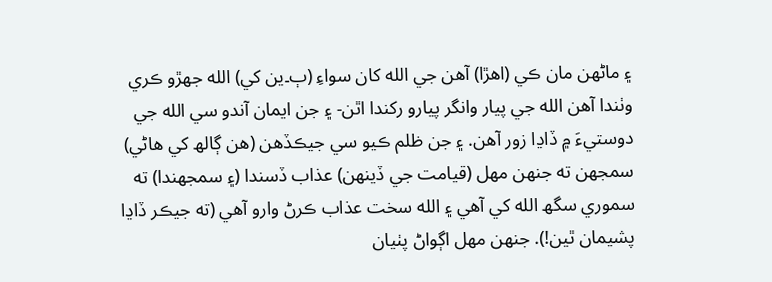۽ ماڻھن مان ڪي (اھڙا) آھن جي الله کان سواءِ (ٻ۔ين کي) الله جھڙو ڪري وٺندا آھن الله جي پيار وانگر پيارو رکندا اٿن- ۽ جن ايمان آندو سي الله جي دوستيءَ ۾ ڏاڍا زور آھن. ۽ جن ظلم ڪيو سي جيڪڏھن (ھن ڳالھ کي ھاڻي) سمجھن ته جنھن مھل (قيامت جي ڏينھن) عذاب ڏسندا (۽ سمجھندا) ته سموري سگھ الله کي آھي ۽ الله سخت عذاب ڪرڻ وارو آھي (ته جيڪر ڏاڍا پشيمان ٿين!). جنھن مھل اڳواڻ پٺيان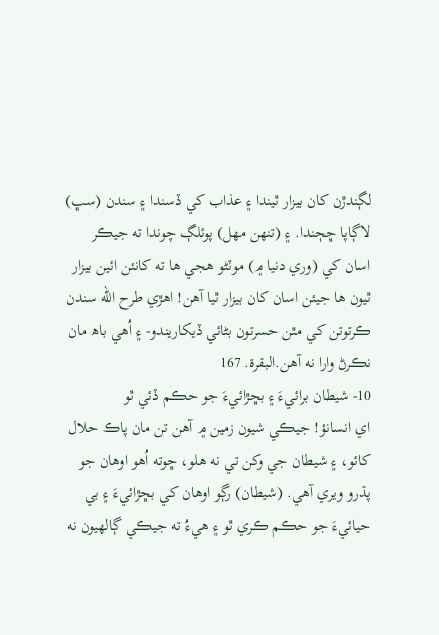لڳندڙن کان بيزار ٿيندا ۽ عذاب کي ڏسندا ۽ سندن (سڀ) لاڳاپا ڇڄندا. ۽ (تنھن مھل) پوئلڳ چوندا ته جيڪر اسان کي (وري دنيا ۾) موٽڻو ھجي ھا ته کانئن ائين بيزار ٿيون ھا جيئن اسان کان بيزار ٿيا آھن! اھڙي طرح الله سندن ڪرتوتن کي مٿن حسرتون بڻائي ڏيکاريندو- ۽ اُھي باھ مان نڪرڻ وارا نه آھن.البقرة. 167
10- شيطان برائيءَ ۽ بڇڙائيءَ جو حڪم ڏئي ٿو
اي انسانؤ! جيڪي شيون زمين ۾ آھن تن مان پاڪ حلال کائو، ۽ شيطان جي وکن تي نه ھلو، ڇوته اُھو اوھان جو پڌرو ويري آھي. (شيطان) رڳو اوھان کي بڇڙائيءَ ۽ بي حيائيءَ جو حڪم ڪري ٿو ۽ ھيءُ ته جيڪي ڳالھيون نه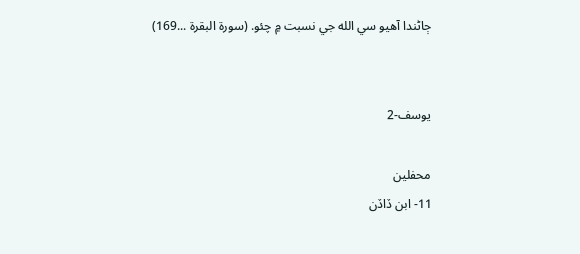ڄاڻندا آھيو سي الله جي نسبت ۾ چئو. (سورة البقرة ...169)


یوسف-2

محفلین
11- ابن ڏاڏن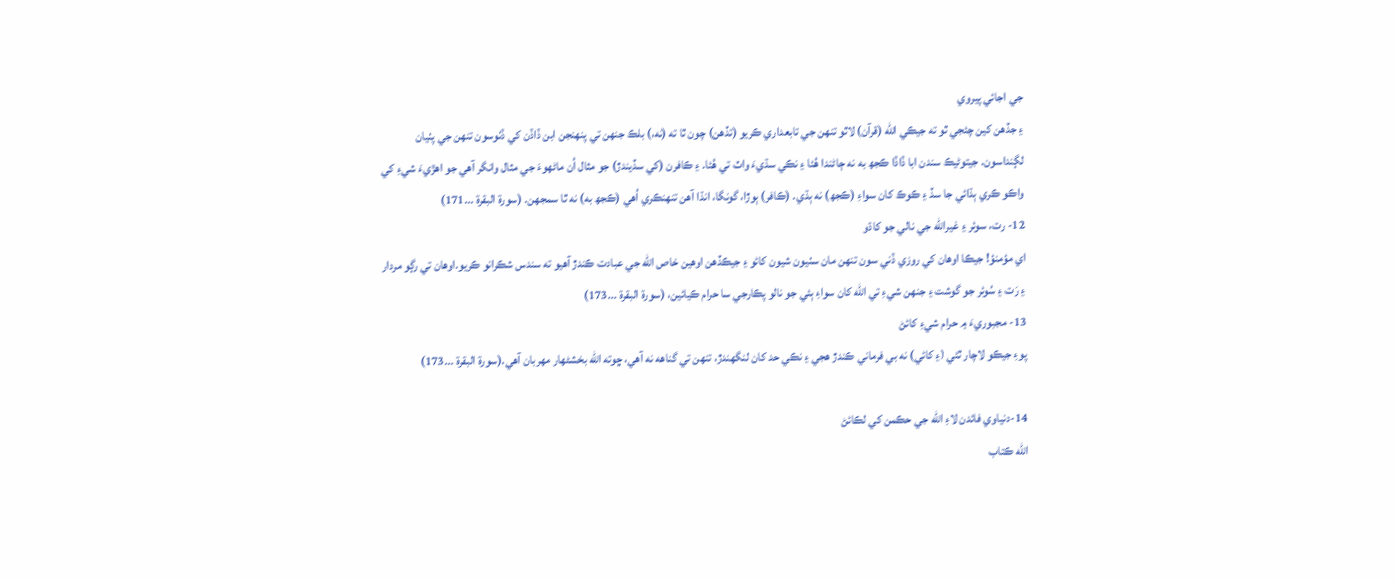جي اجائي پيروي
۽ جڏھن کين چئجي ٿو ته جيڪي الله (قرآن) لاٿو تنھن جي تابعداري ڪريو (تڏھن) چون ٿا ته (نه،) بلڪ جنھن تي پنھنجن ابن ڏاڏن کي ڏٺوسون تنھن جي پٺيان لڳنداسون. جيتوڻيڪ سندن ابا ڏاڏا ڪجھ به نه ڄاڻندا هُئا ۽ نڪي سڌيءَ واٽ تي هُئا. ۽ ڪافرن (کي سڏيندڙ) جو مثال اُن ماڻھوءَ جي مثال وانگر آھي جو اھڙيءَ شيءِ کي واڪو ڪري ٻڌائي جا سڏ ۽ ڪوڪ کان سواءِ (ڪجھ) نه ٻڌي. (ڪافر) ٻوڙا، گونگا، انڌا آھن تنھنڪري اُھي (ڪجھ به) نه ٿا سمجھن. (سورة البقرة ...171)
12- رت، سوئر ۽ غيرالله جي نالي جو کاڌو
اي مؤمنؤ! جيڪا اوھان کي روزي ڏني سون تنھن مان سٺيون شيون کائو ۽ جيڪڏھن اوھين خاص الله جي عبادت ڪندڙ آھيو ته سندس شڪرانو ڪريو.اوھان تي رڳو مردار ۽ رَت ۽ سُوئر جو گوشت ۽ جنھن شيءِ تي الله کان سواءِ ٻئي جو نالو پڪارجي سا حرام ڪيائين، (سورة البقرة ...173)
13- مجبوريءَ ۾ حرام شيءِ کائڻ
پوءِ جيڪو لاچار ٿئي (۽ کائي) نه بي فرماني ڪندڙ هجي ۽ نڪي حد کان لنگھندڙ، تنھن تي گناهه نه آھي، ڇوته الله بخشڻھار مھربان آھي.(سورة البقرة ...173)

14-دنياوي فائدن لاءِ الله جي حڪمن کي لڪائڻ
الله ڪتاب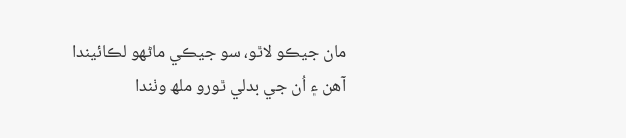مان جيڪو لاٿو، سو جيڪي ماڻھو لڪائيندا آھن ۽ اُن جي بدلي ٿورو ملھ وٺندا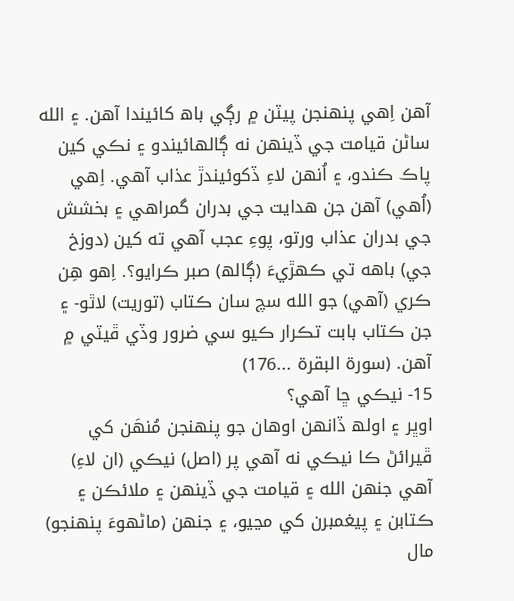آھن اِھي پنھنجن پيٽن ۾ رڳي باھ کائيندا آھن. ۽ الله ساڻن قيامت جي ڏينھن نه ڳالھائيندو ۽ نڪي کين پاڪ ڪندو، ۽ اُنھن لاءِ ڏکوئيندڙ عذاب آھي. اِھي (اُھي) آھن جن ھدايت جي بدران گمراھي ۽ بخشش جي بدران عذاب ورتو، پوءِ عجب آھي ته کين (دوزخ جي) باهه تي ڪھڙيءَ (ڳالھ) صبر ڪرايو؟. اِھو ھِن ڪري (آھي) جو الله سچ سان ڪتاب (توريت) لاٿو- ۽ جن ڪتاب بابت تڪرار ڪيو سي ضرور وڏي ڦيٽي ۾ آھن. (سورة البقرة ...176)
15- نيڪي ڇا آهي؟
اوڀر ۽ اولھ ڏانھن اوھان جو پنھنجن مُنھَن کي ڦيرائڻ ڪا نيڪي نه آھي پر (اصل) نيڪي (ان لاءِ) آھي جنھن الله ۽ قيامت جي ڏينھن ۽ ملائڪن ۽ ڪتابن ۽ پيغمبرن کي مڃيو، ۽ جنھن (ماڻھوءَ پنھنجو) مال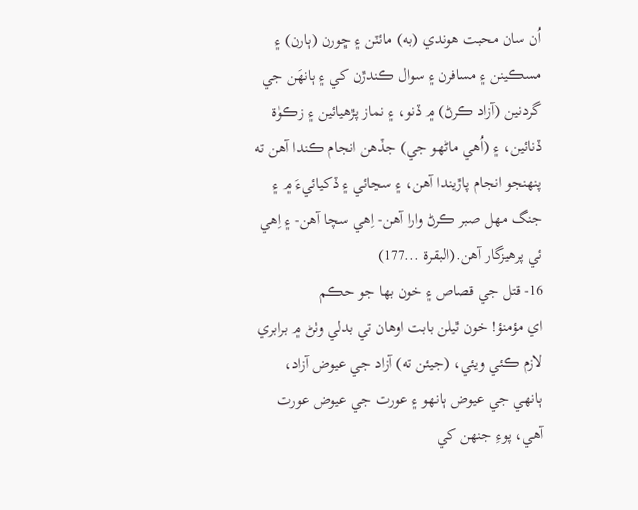اُن سان محبت ھوندي (به) مائٽن ۽ ڇورن (ٻارن) ۽ مسڪينن ۽ مسافرن ۽ سوال ڪندڙن کي ۽ ٻانھَن جي گردنين (آزاد ڪرڻ) ۾ ڏنو، ۽ نماز پڙھيائين ۽ زڪوٰة ڏنائين، ۽ (اُھي ماڻھو جي) جڏھن انجام ڪندا آھن ته پنھنجو انجام پاڙيندا آھن، ۽ سڃائي ۽ ڏکيائيءَ ۾ ۽ جنگ مھل صبر ڪرڻ وارا آھن- اِھي سچا آھن- ۽ اِھي ئي پرھيزگار آھن.(البقرة ...177)
16- قتل جي قصاص ۽ خون بها جو حڪم
اي مؤمنؤ! خون ٿيلن بابت اوھان تي بدلي وٺڻ ۾ برابري لازم ڪئي ويئي، (جيئن ته) آزاد جي عيوض آزاد، ٻانھي جي عيوض ٻانھو ۽ عورت جي عيوض عورت آھي، پوءِ جنھن کي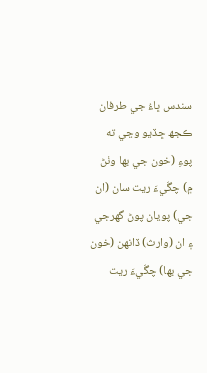سندس ڀاءُ جي طرفان ڪجھ ڇڏيو وڃي ته پوءِ (خون جي بھا وٺڻ ۾) چڱيءَ ريت سان (ان جي) پويان پوڻ گھرجي ۽ ان (وارث) ڏانھن (خون جي بھا) چڱيءَ ريت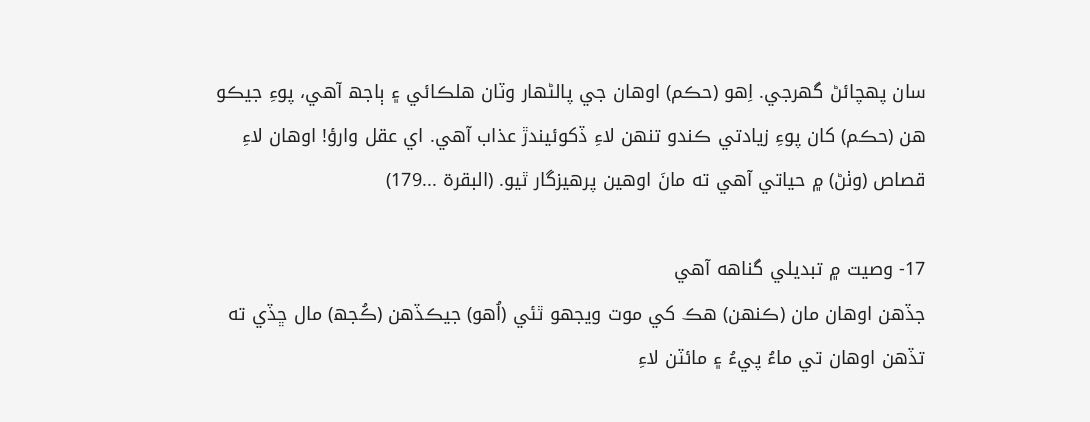سان پھچائڻ گھرجي. اِھو (حڪم) اوھان جي پالڻھار وٽان ھلڪائي ۽ ٻاجھ آھي، پوءِ جيڪو ھن (حڪم) کان پوءِ زيادتي ڪندو تنھن لاءِ ڏکوئيندڙ عذاب آھي. اي عقل وارؤ! اوھان لاءِ قصاص (وٺڻ) ۾ حياتي آھي ته مانَ اوھين پرھيزگار ٿيو. (البقرة ...179)

17- وصيت ۾ تبديلي گناهه آهي
جڏھن اوھان مان (ڪنھن) ھڪ کي موت ويجھو ٿئي (اُھو) جيڪڏھن (ڪُجھ) مال ڇڏي ته تڏھن اوھان تي ماءُ پيءُ ۽ مائٽن لاءِ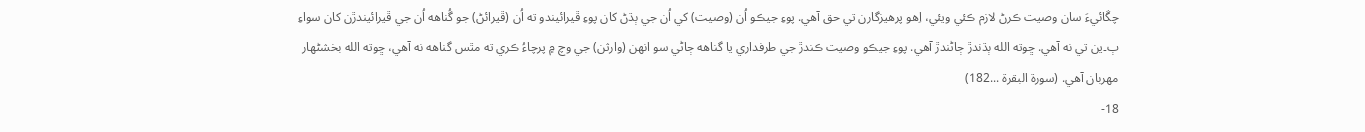چڱائيءَ سان وصيت ڪرڻ لازم ڪئي ويئي، اِھو پرھيزگارن تي حق آھي. پوءِ جيڪو اُن (وصيت) کي اُن جي ٻڌڻ کان پوءِ ڦيرائيندو ته اُن (ڦيرائڻ) جو گُناهه اُن جي ڦيرائيندڙن کان سواءِ ٻ۔ين تي نه آھي. ڇوته الله ٻڌندڙ ڄاڻندڙ آھي. پوءِ جيڪو وصيت ڪندڙ جي طرفداري يا گناهه ڄاڻي سو انھن (وارثن) جي وچ ۾ پرچاءُ ڪري ته مٿس گناهه نه آھي، ڇوته الله بخشڻھار مھربان آھي. (سورة البقرة ...182)
18-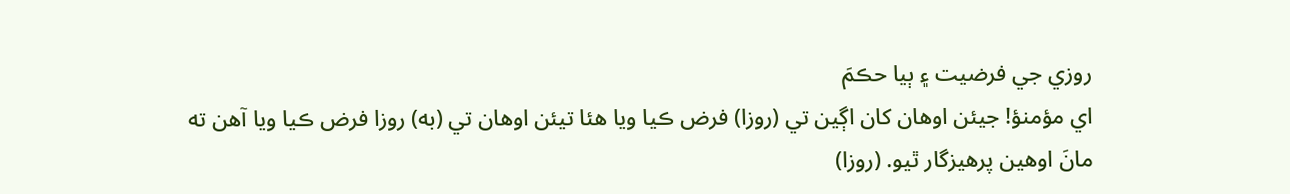روزي جي فرضيت ۽ ٻيا حڪمَ
اي مؤمنؤ! جيئن اوھان کان اڳين تي (روزا) فرض ڪيا ويا ھئا تيئن اوھان تي (به) روزا فرض ڪيا ويا آھن ته مانَ اوھين پرھيزگار ٿيو. (روزا)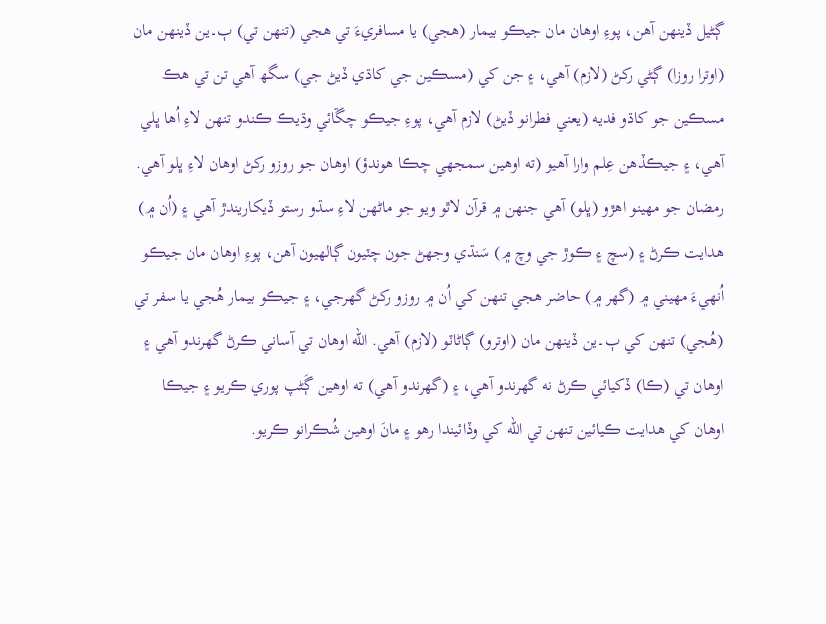ڳڻيل ڏينھن آھن، پوءِ اوھان مان جيڪو بيمار (ھجي) يا مسافريءَ تي ھجي (تنھن تي) ٻ۔ين ڏينھن مان (اوترا روزا) ڳڻي رکڻ (لازم) آھي، ۽ جن کي (مسڪين جي کاڌي ڏيڻ جي) سگھ آھي تن تي ھڪ مسڪين جو کاڌو فديه (يعني فطرانو ڏيڻ) لازم آھي، پوءِ جيڪو چڱائي وڌيڪ ڪندو تنھن لاءِ اُھا ڀلي آھي، ۽ جيڪڏھن عِلم وارا آھيو (ته اوھين سمجھي چڪا ھوندؤ) اوھان جو روزو رکڻ اوھان لاءِ ڀلو آھي. رمضان جو مھينو اھڙو (ڀلو) آھي جنھن ۾ قرآن لاٿو ويو جو ماڻھن لاءِ سڌو رستو ڏيکاريندڙ آھي ۽ (اُن ۾) ھدايت ڪرڻ ۽ (سچ ۽ ڪوڙ جي وچ ۾) سَنڌي وجھڻ جون چٽيون ڳالھيون آھن، پوءِ اوھان مان جيڪو اُنھيءَ مھيني ۾ (گھر ۾) حاضر ھجي تنھن کي اُن ۾ روزو رکڻ گهرجي، ۽ جيڪو بيمار ھُجي يا سفر تي (ھُجي) تنھن کي ٻ۔ين ڏينھن مان (اوترو) ڳاڻاٽو (لازم) آھي. الله اوھان تي آساني ڪرڻ گھرندو آھي ۽ اوھان تي (ڪا) ڏکيائي ڪرڻ نه گھرندو آھي، ۽ (گھرندو آھي) ته اوھين ڳَڻپ پوري ڪريو ۽ جيڪا اوھان کي ھدايت ڪيائين تنھن تي الله کي وڏائيندا رھو ۽ مانَ اوھين شُڪرانو ڪريو.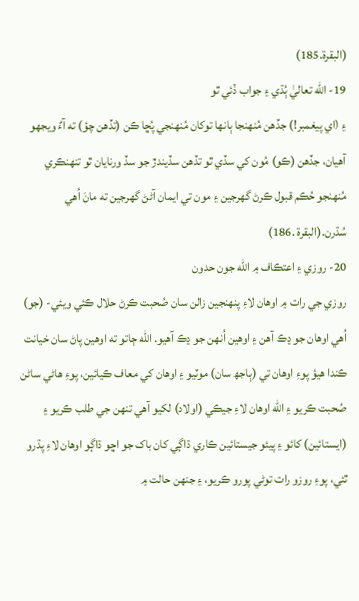(البقرة.185)
19- الله تعاليٰ ٻُڌي ۽ جواب ڏئي ٿو
۽ (اي پيغمبر!) جڏھن مُنھنجا ٻانھا توکان مُنھنجي پُڇا ڪن (تڏھن چؤ) ته آءٌ ويجھو آھيان، جڏھن (ڪو) مُون کي سڏي ٿو تڏھن سڏيندڙ جو سڏ ورنايان ٿو تنھنڪري مُنھنجو حُڪم قبول ڪرڻ گھرجين ۽ مون تي ايمان آڻڻ گھرجين ته مانَ اُھي سُڌرن.(البقرة .186)
20- روزي ۽ اعتڪاف ۾ الله جون حدون
روزي جي رات ۾ اوھان لاءِ پنھنجين زالن سان صُحبت ڪرڻ حلال ڪئي ويئي- (جو) اُھي اوھان جو ڍڪ آھن ۽ اوھين اُنھن جو ڍڪ آھيو. الله ڄاتو ته اوھين پاڻ سان خيانت ڪندا ھيؤ پوءِ اوھان تي (ٻاجھ سان) موٽيو ۽ اوھان کي معاف ڪيائين، پوءِ ھاڻي ساڻن صُحبت ڪريو ۽ الله اوھان لاءِ جيڪي (اولاد) لکيو آھي تنھن جي طلب ڪريو ۽ (ايستائين) کائو ۽ پيئو جيستائين ڪاري ڌاڳي کان باک جو اڇو ڌاڳو اوھان لاءِ پڌرو ٿئي، پوءِ روزو رات توڻي پورو ڪريو، ۽ جنھن حالت ۾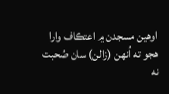اوھين مسجدن ۾ اعتڪاف وارا ھجو ته اُنھن (زالن) سان صُحبت نه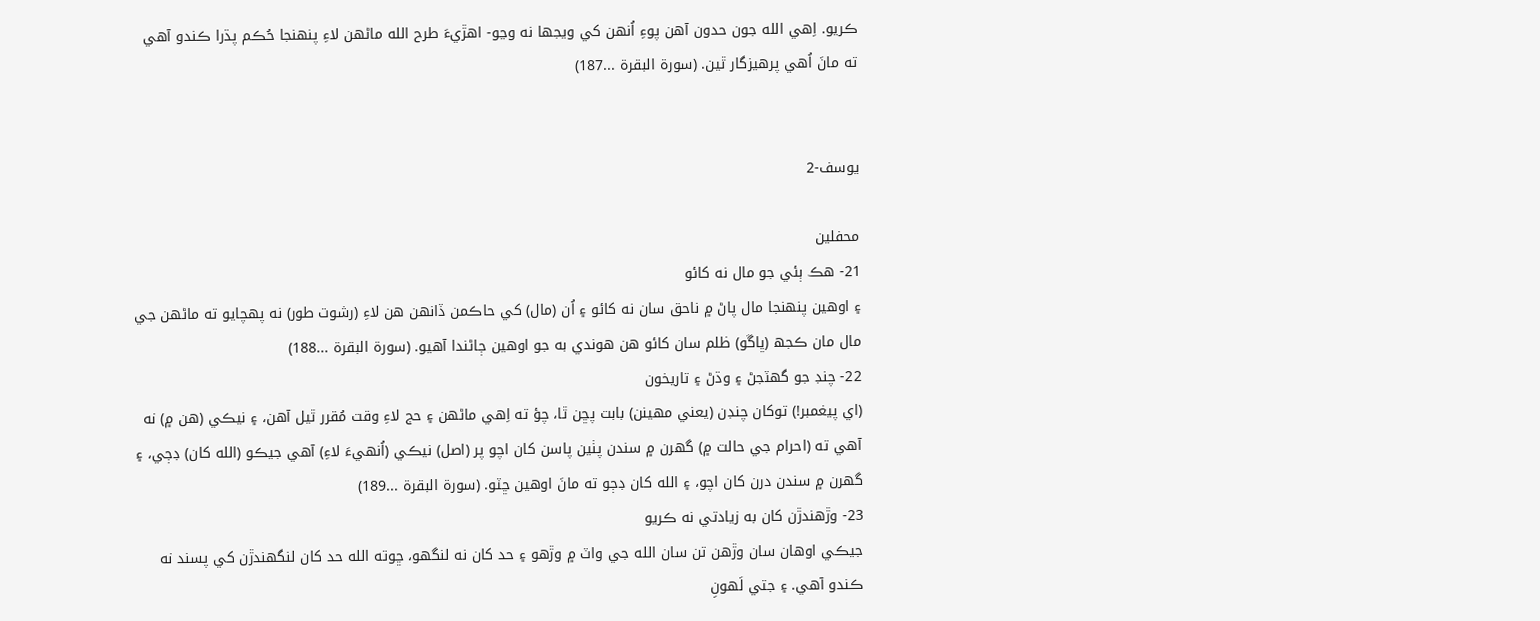ڪريو. اِھي الله جون حدون آھن پوءِ اُنھن کي ويجھا نه وڃو- اھڙيءَ طرح الله ماڻھن لاءِ پنھنجا حُڪم پڌرا ڪندو آھي ته مانَ اُھي پرھيزگار ٿين. (سورة البقرة ...187)


یوسف-2

محفلین
21- هڪ ٻئي جو مال نه کائو
۽ اوھين پنھنجا مال پاڻ ۾ ناحق سان نه کائو ۽ اُن (مال) کي حاڪمن ڏانھن ھن لاءِ (رشوت طور) نه پھچايو ته ماڻھن جي مال مان ڪجھ (ڀاڱو) ظلم سان کائو ھن ھوندي به جو اوھين ڄاڻندا آھيو. (سورة البقرة ...188)
22- چنڊ جو گهٽجڻ ۽ وڌڻ ۽ تاريخون
(اي پيغمبر!) توکان چنڊن (يعني مھينن) بابت پڇن ٿا، چؤ ته اِھي ماڻھن ۽ حج لاءِ وقت مُقرر ٿيل آھن، ۽ نيڪي (ھن ۾) نه آھي ته (احرام جي حالت ۾) گھرن ۾ سندن پٺين پاسن کان اچو پر (اصل) نيڪي (اُنھيءَ لاءِ) آھي جيڪو (الله کان) ڊڄي، ۽ گھرن ۾ سندن درن کان اچو، ۽ الله کان ڊڄو ته مانَ اوھين ڇٽو. (سورة البقرة ...189)
23- وڙهندڙن کان به زيادتي نه ڪريو
جيڪي اوھان سان وڙھن تن سان الله جي واٽ ۾ وڙھو ۽ حد کان نه لنگھو، ڇوته الله حد کان لنگھندڙن کي پسند نه ڪندو آھي. ۽ جتي لَھونِ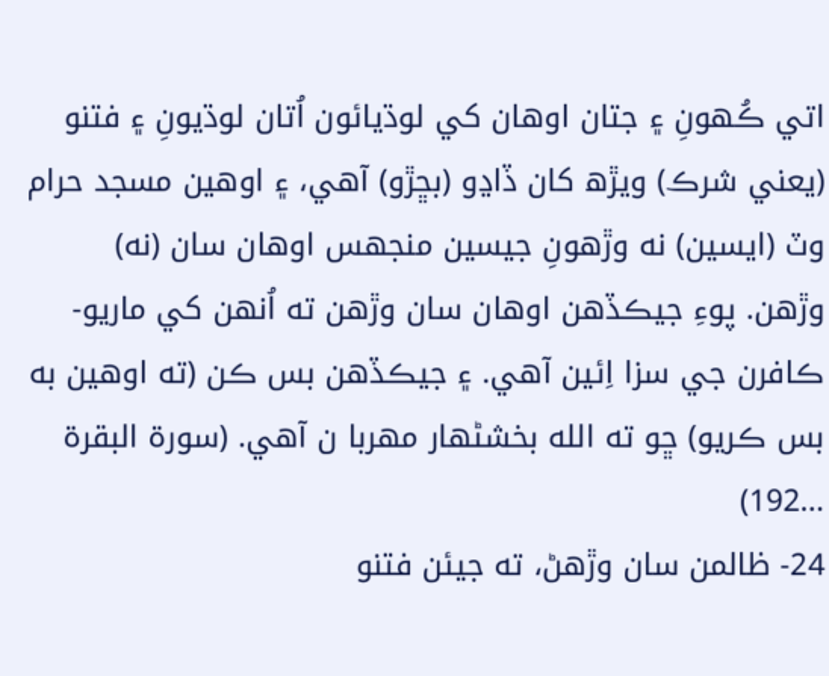اتي ڪُھونِ ۽ جتان اوھان کي لوڌيائون اُتان لوڌيونِ ۽ فتنو (يعني شرڪ) ويڙھ کان ڏاڍو (بڇڙو) آھي، ۽ اوھين مسجد حرام وٽ (ايسين) نه وڙھونِ جيسين منجھس اوھان سان (نه) وڙھن. پوءِ جيڪڏھن اوھان سان وڙھن ته اُنھن کي ماريو- ڪافرن جي سزا اِئين آھي. ۽ جيڪڏھن بس ڪن (ته اوھين به بس ڪريو) ڇو ته الله بخشڻھار مھربا ن آھي. (سورة البقرة ...192)
24- ظالمن سان وڙهڻ، ته جيئن فتنو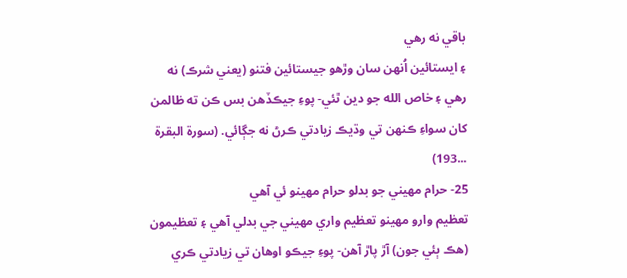باقي نه رهي
۽ ايستائين اُنھن سان وڙھو جيستائين فتنو (يعني شرڪ) نه رھي ۽ خاص الله جو دين ٿئي- پوءِ جيڪڏھن بس ڪن ته ظالمن کان سواءِ ڪنھن تي وڌيڪ زيادتي ڪرڻ نه جڳائي. (سورة البقرة ...193)
25- حرام مهيني جو بدلو حرام مهينو ئي آهي
تعظيم وارو مھينو تعظيم واري مھيني جي بدلي آھي ۽ تعظيمون (ھڪ ٻئي جون) آڙ پاڙ آھن- پوءِ جيڪو اوھان تي زيادتي ڪري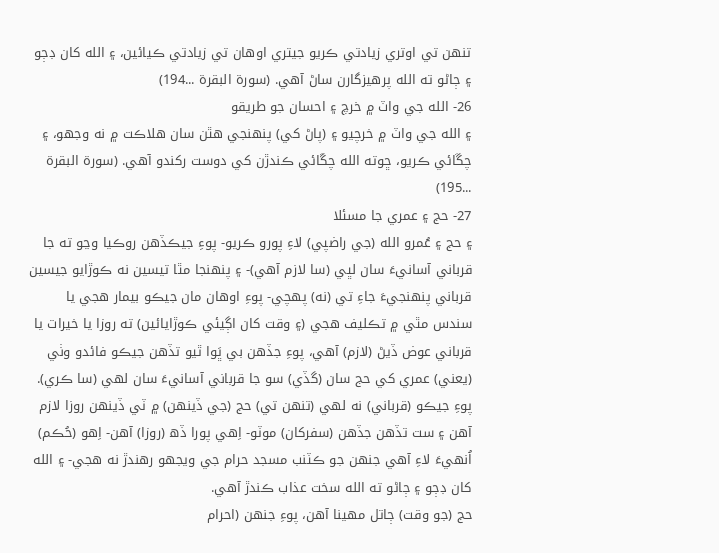تنھن تي اوتري زيادتي ڪريو جيتري اوھان تي زيادتي ڪيائين، ۽ الله کان ڊڄو ۽ ڄاڻو ته الله پرھيزگارن ساڻ آھي. (سورة البقرة ...194)
26- الله جي واٽ ۾ خرچ ۽ احسان جو طريقو
۽ الله جي واٽ ۾ خرچيو ۽ (پاڻ کي) پنھنجي ھٿن سان ھلاڪت ۾ نه وجھو، ۽ چڱائي ڪريو، ڇوته الله چڱائي ڪندڙن کي دوست رکندو آھي. (سورة البقرة ...195)
27- حج ۽ عمري جا مسئلا
۽ حج ۽ عُمرو الله (جي راضپي) لاءِ پورو ڪريو- پوءِ جيڪڏھن روڪيا وڃو ته جا قرباني آسانيءَ سان لڀي (سا لازم آھي)- ۽ پنھنجا مٿا تيسين نه ڪوڙايو جيسين قرباني پنھنجيءَ جاءِ تي (نه) پھچي- پوءِ اوھان مان جيڪو بيمار ھجي يا سندس مٿي ۾ تڪليف ھجي (۽ وقت کان اڳيئي ڪوڙايائين) ته روزا يا خيرات يا قرباني عوض ڏيڻ (لازم) آھي، پوءِ جڏھن بي ڀَوا ٿيو تڏھن جيڪو فائدو وٺي (يعني) عمري کي حج سان (گڏي) سو جا قرباني آسانيءَ سان لهي (سا ڪري). پوءِ جيڪو (قرباني) نه لھي (تنھن تي) حج (جي ڏينھن) ۾ ٽي ڏينھن روزا لازم آھن ۽ ست تڏھن جڏھن (سفرکان) موٽو- اِھي پورا ڏھ (روزا) آھن- اِھو (حُڪم) اُنھيءَ لاءِ آھي جنھن جو ڪٽنب مسجد حرام جي ويجھو رھندڙ نه ھجي- ۽ الله کان ڊڄو ۽ ڄاڻو ته الله سخت عذاب ڪندڙ آھي.
حج (جو وقت) ڄاتل مھينا آھن، پوءِ جنھن (احرام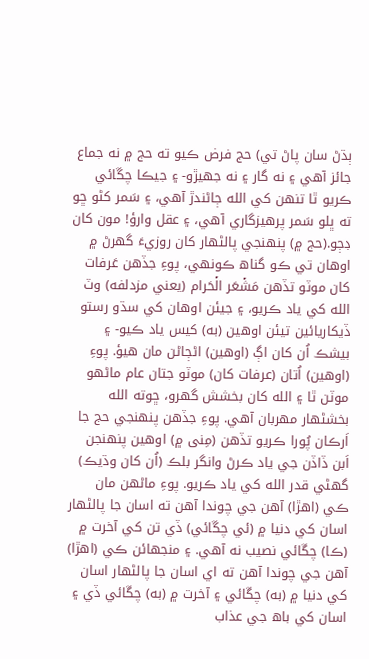ٻڌڻ سان پاڻ تي) حج فرض ڪيو ته حج ۾ نه جماع جائز آھي ۽ نه گار ۽ نه جھيڙو- ۽ جيڪا چڱائي ڪريو ٿا تنھن کي الله ڄاڻندڙ آھي، ۽ سَمر کڻو ڇو ته ڀلو سَمر پرھيزگاري آھي، ۽ عقل وارؤ! مون کان ڊڄو.(حج ۾) پنھنجي پالڻھار کان روزيءَ گھرڻ ۾ اوھان تي ڪو گناھ ڪونھي، پوءِ جڏھن عَرفات کان موٽو تڏھن مَشۡعَر الۡحَرام (يعني مزدلفه) وٽ الله کي ياد ڪريو، ۽ جيئن اوھان کي سڌو رستو ڏيکاريائين تيئن اوھين (به) کيس ياد ڪيو- ۽ بيشڪ اُن کان اڳ (اوھين) اڻڄاڻن مان ھيؤ. پوءِ (اوھين) اُتان (عرفات کان) موٽو جتان عام ماڻھو موٽن ٿا ۽ الله کان بخشش گھرو، ڇوته الله بخشڻھار مھربان آھي. پوءِ جڏھن پنھنجي حج جا اَرڪان پُورا ڪريو تڏھن (مِنى ۾) اوھين پنھنجن اَبن ڏاڏن جي ياد ڪرڻ وانگر بلڪ (اُن کان وڌيڪ) گھڻي قدر الله کي ياد ڪريو. پوءِ ماڻھن مان ڪي (اھڙا) آھن جي چوندا آھن ته اسان جا پالڻھار اسان کي دنيا ۾ (ئي چڱائي) ڏي تن کي آخرت ۾ (ڪا) چڱائي نصيب نه آھي. ۽ منجھائن ڪي (اھڙا) آھن جي چوندا آھن ته اي اسان جا پالڻھار اسان کي دنيا ۾ (به) چڱائي ۽ آخرت ۾ (به) چڱائي ڏي ۽ اسان کي باھ جي عذاب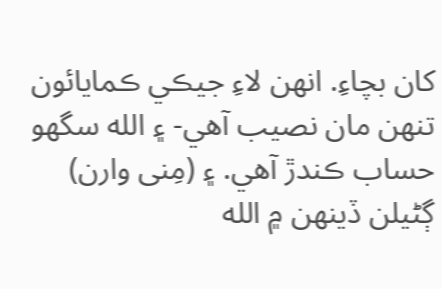کان بچاءِ. انهن لاءِ جيڪي ڪمايائون تنھن مان نصيب آھي- ۽ الله سگھو حساب ڪندڙ آھي. ۽ (مِنى وارن) ڳڻيلن ڏينھن ۾ الله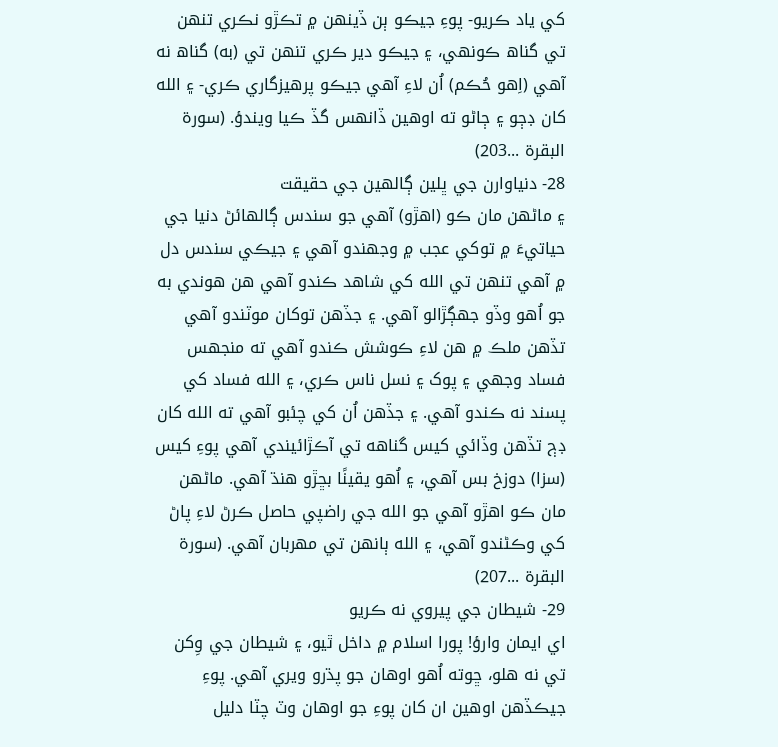کي ياد ڪريو- پوءِ جيڪو ٻن ڏينھن ۾ تڪڙو نڪري تنھن تي گناھ ڪونھي، ۽ جيڪو دير ڪري تنھن تي (به) گناھ نه آھي (اِھو حُڪم) اُن لاءِ آھي جيڪو پرھيزگاري ڪري- ۽ الله کان ڊڄو ۽ ڄاڻو ته اوھين ڏانھس گڏ ڪيا ويندؤ. (سورة البقرة ...203)
28- دنياوارن جي ڀلين ڳالهين جي حقيقت
۽ ماڻھن مان ڪو (اھڙو) آھي جو سندس ڳالھائڻ دنيا جي حياتيءَ ۾ توکي عجب ۾ وجھندو آھي ۽ جيڪي سندس دل ۾ آھي تنھن تي الله کي شاھد ڪندو آھي ھن ھوندي به جو اُھو وڏو جهڳڙالو آھي. ۽ جڏھن توکان موٽندو آھي تڏھن ملڪ ۾ ھن لاءِ ڪوشش ڪندو آھي ته منجھس فساد وجھي ۽ پوک ۽ نسل ناس ڪري، ۽ الله فساد کي پسند نه ڪندو آھي. ۽ جڏھن اُن کي چئبو آھي ته الله کان ڊڄ تڏھن وڏائي کيس گناهه تي آڪڙائيندي آھي پوءِ کيس (سزا) دوزخ بس آھي، ۽ اُھو يقينًا بڇڙو ھنڌ آھي. ماڻھن مان ڪو اھڙو آھي جو الله جي راضپي حاصل ڪرڻ لاءِ پاڻ کي وڪڻندو آھي، ۽ الله ٻانھن تي مھربان آھي. (سورة البقرة ...207)
29- شيطان جي پيروي نه ڪريو
اي ايمان وارؤ! پورا اسلام ۾ داخل ٿيو، ۽ شيطان جي وِکن تي نه ھلو، ڇوته اُھو اوھان جو پڌرو ويري آھي. پوءِ جيڪڏھن اوھين ان کان پوءِ جو اوھان وٽ چٽا دليل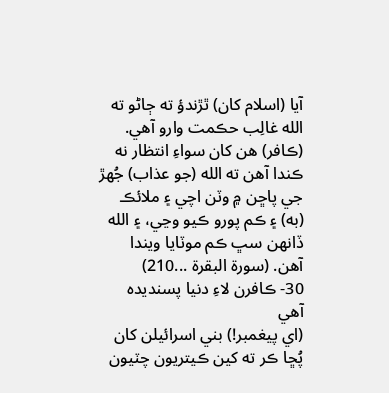آيا (اسلام کان) ٿڙندؤ ته ڄاڻو ته الله غالِب حڪمت وارو آھي. (ڪافر) ھن کان سواءِ انتظار نه ڪندا آھن ته الله (جو عذاب) جُھڙ جي پاڇن ۾ وٽن اچي ۽ ملائڪ (به) ۽ ڪم پورو ڪيو وڃي، ۽ الله ڏانھن سڀ ڪم موٽايا ويندا آھن. (سورة البقرة ...210)
30- ڪافرن لاءِ دنيا پسنديده آهي
(اي پيغمبر!) بني اسرائيلن کان پُڇا ڪر ته کين ڪيتريون چٽيون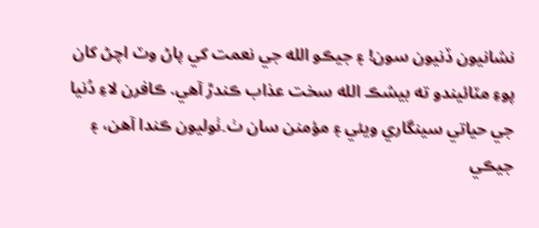نشانيون ڏنيون سون! ۽ جيڪو الله جي نعمت کي پاڻ وٽ اچڻ کان پوءِ مٽائيندو ته بيشڪ الله سخت عذاب ڪندڙ آھي. ڪافرن لاءِ دُنيا جي حياتي سينگاري ويئي ۽ مؤمنن سان ٺ۔ٺوليون ڪندا آھن، ۽ جيڪي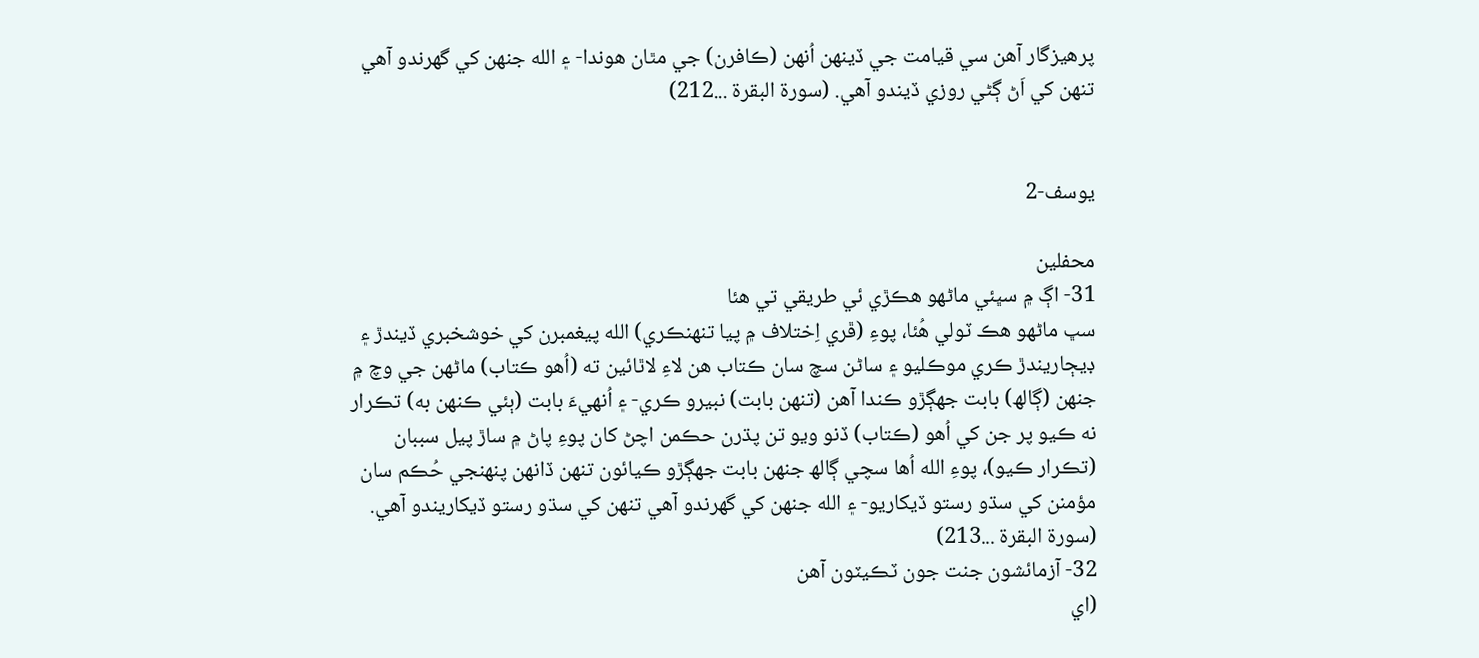پرھيزگار آھن سي قيامت جي ڏينھن اُنھن (ڪافرن) جي مٿان ھوندا- ۽ الله جنھن کي گھرندو آھي تنھن کي اَڻ ڳڻي روزي ڏيندو آھي. (سورة البقرة ...212)


یوسف-2

محفلین
31- اڳ ۾ سڀئي ماڻهو هڪڙي ئي طريقي تي هئا
سڀ ماڻھو ھڪ ٽولي هُئا، پوءِ (ڦري اِختلاف ۾ پيا تنھنڪري) الله پيغمبرن کي خوشخبري ڏيندڙ ۽ ڊيڄاريندڙ ڪري موڪليو ۽ ساڻن سچ سان ڪتاب ھن لاءِ لاٿائين ته (اُھو ڪتاب) ماڻھن جي وچ ۾ جنھن (ڳالھ) بابت جھڳڙو ڪندا آھن (تنھن بابت) نبيرو ڪري- ۽ اُنھيءَ بابت (ٻئي ڪنھن به) تڪرار نه ڪيو پر جن کي اُھو (ڪتاب) ڏنو ويو تن پڌرن حڪمن اچڻ کان پوءِ پاڻ ۾ ساڙ پيل سببان (تڪرار ڪيو)، پوءِ الله اُھا سچي ڳالھ جنھن بابت جھڳڙو ڪيائون تنھن ڏانھن پنھنجي حُڪم سان مؤمنن کي سڌو رستو ڏيکاريو- ۽ الله جنھن کي گھرندو آھي تنھن کي سڌو رستو ڏيکاريندو آھي. (سورة البقرة ...213)
32- آزمائشون جنت جون ٽڪيٽون آهن
(اي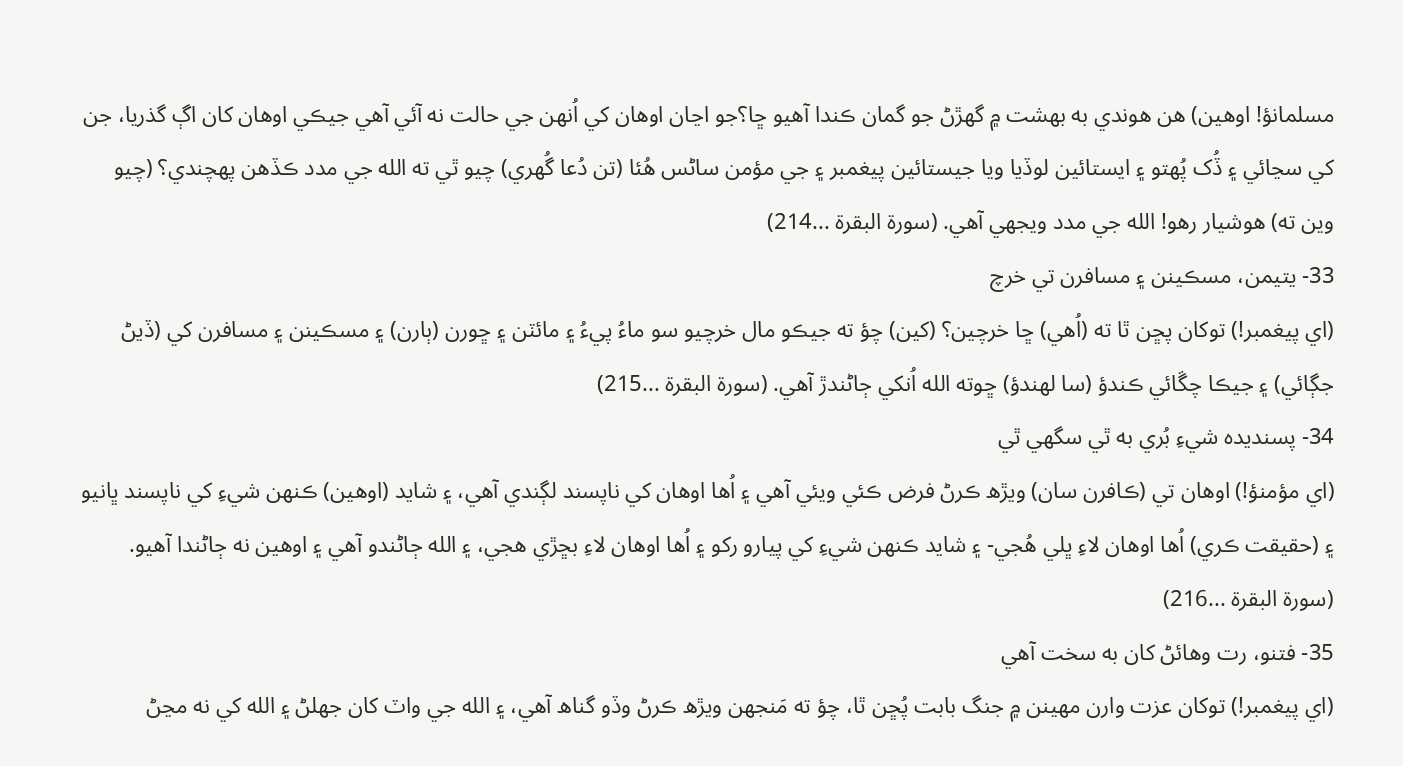مسلمانؤ! اوھين) ھن ھوندي به بھشت ۾ گھڙڻ جو گمان ڪندا آھيو ڇا؟جو اڃان اوھان کي اُنھن جي حالت نه آئي آھي جيڪي اوھان کان اڳ گذريا، جن کي سڃائي ۽ ڏُک پُھتو ۽ ايستائين لوڏيا ويا جيستائين پيغمبر ۽ جي مؤمن ساڻس هُئا (تن دُعا گُھري) چيو ٿي ته الله جي مدد ڪڏھن پھچندي؟ (چيو وين ته) ھوشيار رھو! الله جي مدد ويجھي آھي. (سورة البقرة ...214)
33- يتيمن، مسڪينن ۽ مسافرن تي خرچ
(اي پيغمبر!) توکان پڇن ٿا ته (اُھي) ڇا خرچين؟ (کين) چؤ ته جيڪو مال خرچيو سو ماءُ پيءُ ۽ مائٽن ۽ ڇورن (ٻارن) ۽ مسڪينن ۽ مسافرن کي (ڏيڻ جڳائي) ۽ جيڪا چڱائي ڪندؤ (سا لھندؤ) ڇوته الله اُنکي ڄاڻندڙ آھي. (سورة البقرة ...215)
34- پسنديده شيءِ بُري به ٿي سگهي ٿي
(اي مؤمنؤ!) اوھان تي (ڪافرن سان) ويڙھ ڪرڻ فرض ڪئي ويئي آھي ۽ اُھا اوھان کي ناپسند لڳندي آھي، ۽ شايد (اوھين) ڪنھن شيءِ کي ناپسند ڀانيو ۽ (حقيقت ڪري) اُھا اوھان لاءِ ڀلي ھُجي- ۽ شايد ڪنھن شيءِ کي پيارو رکو ۽ اُھا اوھان لاءِ بڇڙي ھجي، ۽ الله ڄاڻندو آھي ۽ اوھين نه ڄاڻندا آھيو. (سورة البقرة ...216)
35- فتنو، رت وهائڻ کان به سخت آهي
(اي پيغمبر!) توکان عزت وارن مھينن ۾ جنگ بابت پُڇن ٿا، چؤ ته مَنجھن ويڙھ ڪرڻ وڏو گناھ آھي، ۽ الله جي واٽ کان جھلڻ ۽ الله کي نه مڃڻ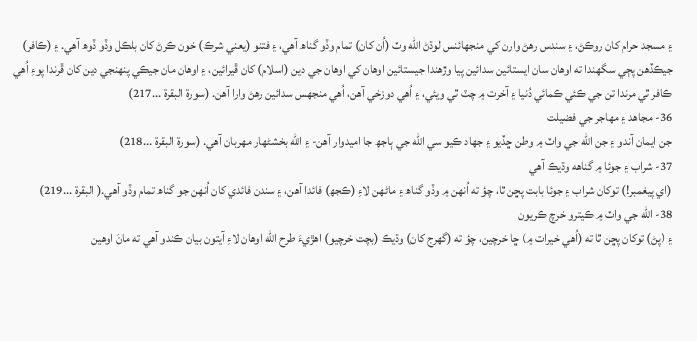۽ مسجد حرام کان روڪڻ، ۽ سندس رھڻ وارن کي منجھائنس لوڌڻ الله وٽ (اُن کان) تمام وڏو گناھ آھي، ۽ فتنو (يعني شرڪ) خون ڪرڻ کان بلڪل وڏو ڏوھ آھي. ۽ (ڪافر) جيڪڏھن پڄي سگھندا ته اوھان سان ايستائين سدائين پيا وڙھندا جيستائين اوھان کي اوھان جي دين (اسلام) کان ڦيرائين، ۽ اوھان مان جيڪي پنھنجي دين کان ڦرندا پوءِ اُھي ڪافر ٿي مرندا تن جي ڪئي ڪمائي دُنيا ۽ آخرت ۾ چٽ ٿي ويئي، ۽ اُھي دوزخي آھن، اُھي منجھس سدائين رھڻ وارا آھن. (سورة البقرة ...217)
36- مجاهد ۽ مهاجر جي فضيلت
جن ايمان آندو ۽ جن الله جي واٽ ۾ وطن ڇڏيو ۽ جھاد ڪيو سي الله جي ٻاجھ جا اميدوار آھن- ۽ الله بخشڻھار مھربان آھي. (سورة البقرة ...218)
37- شراب ۽ جوئا ۾ گناهه وڌيڪ آهي
(اي پيغمبر!) توکان شراب ۽ جوئا بابت پڇن ٿا، چؤ ته اُنھن ۾ وڏو گناھ ۽ ماڻھن لاءِ (ڪجھ) فائدا آھن، ۽ سندن فائدي کان اُنھن جو گناھ تمام وڏو آھي.( البقرة ...219)
38- الله جي واٽ ۾ ڪيترو خرچ ڪريون
۽ (پڻ) توکان پڇن ٿا ته (اُھي خيرات ۾) ڇا خرچين، چؤ ته (گھرج کان) وڌيڪ (بچت خرچيو) اھڙيءَ طرح الله اوھان لاءِ آيتون بيان ڪندو آھي ته مانَ اوھين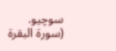سوچيو. (سورة البقرة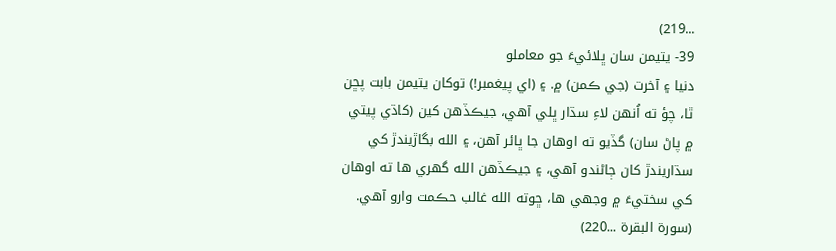...219)
39- يتيمن سان ڀلائيءَ جو معاملو
دنيا ۽ آخرت (جي ڪمن) ۾. ۽ (اي پيغمبر!) توکان يتيمن بابت پڇن ٿا، چؤ ته اُنھن لاءِ سڌار ڀلي آھي، جيڪڏھن کين (کاڌي پيتي ۾ پاڻ سان) گڏيو ته اوھان جا ڀائر آھن، ۽ الله بگاڙيندڙ کي سڌاريندڙ کان ڄاڻندو آھي، ۽ جيڪڏھن الله گھري ھا ته اوھان کي سختيءَ ۾ وجھي ھا، ڇوته الله غالب حڪمت وارو آھي. (سورة البقرة ...220)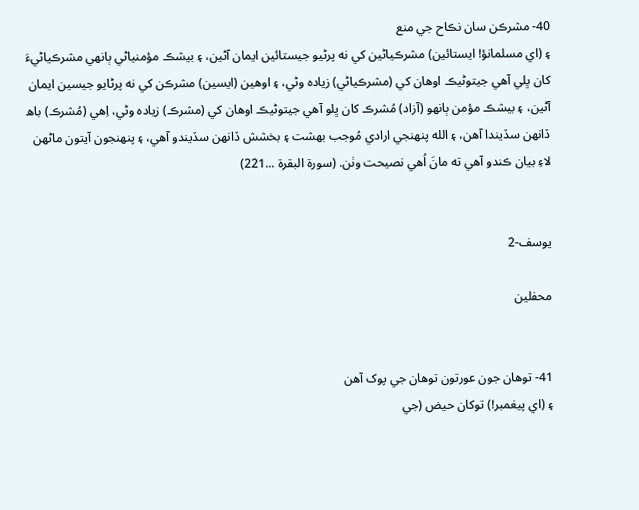40- مشرڪن سان نڪاح جي منع
۽ (اي مسلمانؤ! ايستائين) مشرڪياڻين کي نه پرڻيو جيستائين ايمان آڻين، ۽ بيشڪ مؤمنياڻي ٻانھي مشرڪياڻيءَ کان ڀلي آھي جيتوڻيڪ اوھان کي (مشرڪياڻي) زيادہ وڻي، ۽ اوھين (ايسين) مشرڪن کي نه پرڻايو جيسين ايمان آڻين، ۽ بيشڪ مؤمن ٻانھو (آزاد) مُشرڪ کان ڀلو آھي جيتوڻيڪ اوھان کي (مشرڪ) زيادہ وڻي، اِھي (مُشرڪ) باھ ڏانھن سڏيندا آھن، ۽ الله پنھنجي ارادي مُوجب بھشت ۽ بخشش ڏانھن سڏيندو آھي، ۽ پنھنجون آيتون ماڻھن لاءِ بيان ڪندو آھي ته مانَ اُھي نصيحت وٺن. (سورة البقرة ...221)


یوسف-2

محفلین


41- توهان جون عورتون توهان جي پوک آهن
۽ (اي پيغمبر!) توکان حيض (جي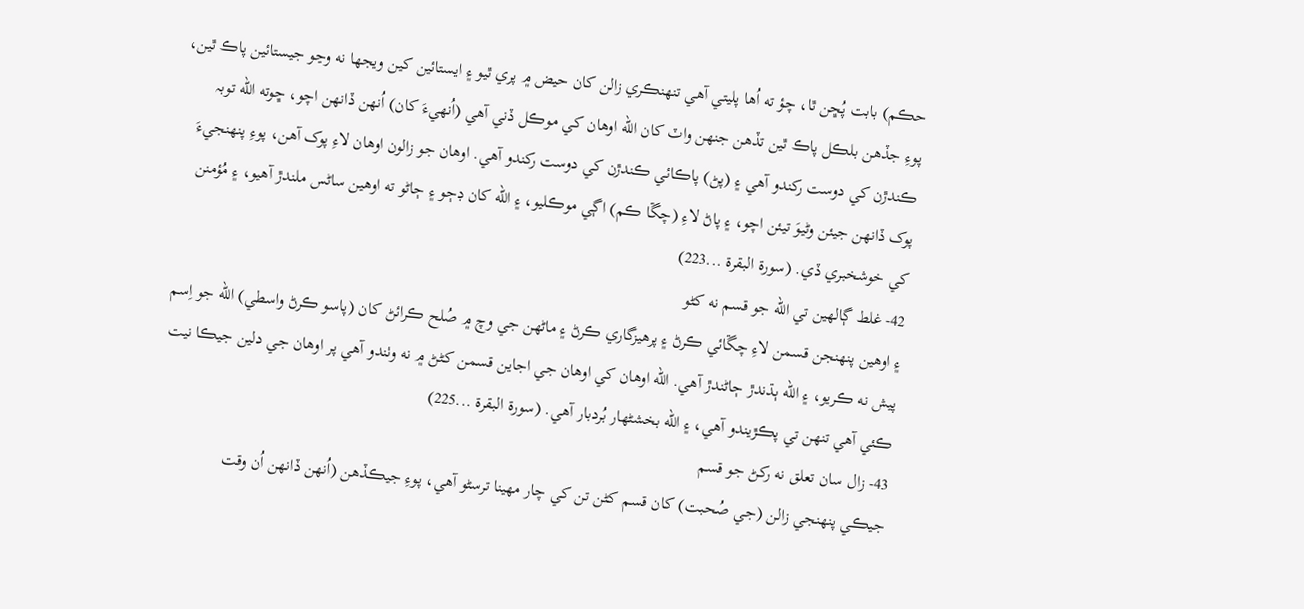حڪم) بابت پُڇن ٿا، چؤ ته اُھا پليتي آھي تنھنڪري زالن کان حيض ۾ پري ٿيو ۽ ايستائين کين ويجھا نه وڃو جيستائين پاڪ ٿين، پوءِ جڏھن بلڪل پاڪ ٿين تڏھن جنھن واٽ کان الله اوھان کي موڪل ڏني آھي (اُنھيءَ کان) اُنھن ڏانھن اچو، ڇوته الله توبہ ڪندڙن کي دوست رکندو آھي ۽ (پڻ) پاڪائي ڪندڙن کي دوست رکندو آھي. اوھان جو زالون اوھان لاءِ پوک آھن، پوءِ پنھنجيءَ پوک ڏانھن جيئن وڻيوَ تيئن اچو، ۽ پاڻ لاءِ (چڱا ڪم) اڳي موڪليو، ۽ الله کان ڊڄو ۽ ڄاڻو ته اوھين ساڻس ملندڙ آھيو، ۽ مُؤمنن کي خوشخبري ڏي. (سورة البقرة ...223)
42- غلط ڳالهين تي الله جو قسم نه کڻو
۽ اوھين پنھنجن قسمن لاءِ چڱائي ڪرڻ ۽ پرھيزگاري ڪرڻ ۽ ماڻھن جي وچ ۾ صُلح ڪرائڻ کان (پاسو ڪرڻ واسطي) الله جو اِسم پيش نه ڪريو، ۽ الله ٻڌندڙ ڄاڻندڙ آھي. الله اوھان کي اوھان جي اجاين قسمن کڻڻ ۾ نه وٺندو آھي پر اوھان جي دلين جيڪا نيت ڪئي آھي تنھن تي پڪڙيندو آھي، ۽ الله بخشڻھار بُردبار آھي. (سورة البقرة ...225)
43- زال سان تعلق نه رکڻ جو قسم
جيڪي پنھنجي زالن (جي صُحبت) کان قسم کڻن تن کي چار مھينا ترسڻو آھي، پوءِ جيڪڏھن (اُنھن ڏانھن اُن وقت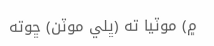۾) موٽيا ته (ڀلي موٽن) ڇوته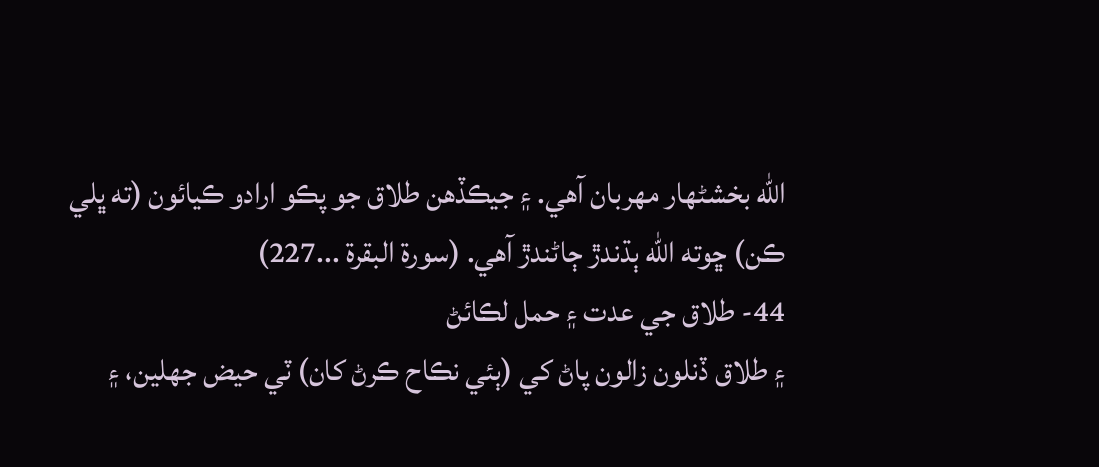الله بخشڻھار مھربان آھي. ۽ جيڪڏھن طلاق جو پڪو ارادو ڪيائون (ته ڀلي ڪن) ڇوته الله ٻڌندڙ ڄاڻندڙ آھي. (سورة البقرة ...227)
44- طلاق جي عدت ۽ حمل لڪائڻ
۽ طلاق ڏنلون زالون پاڻ کي (ٻئي نڪاح ڪرڻ کان) ٽي حيض جھلين، ۽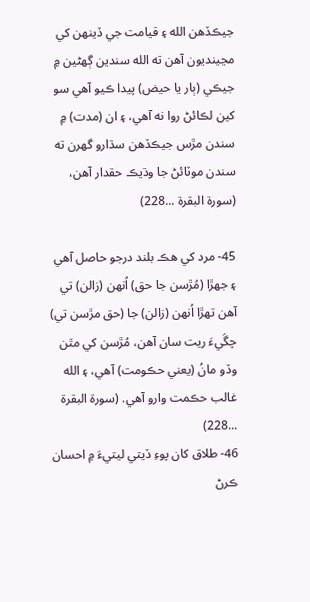جيڪڏھن الله ۽ قيامت جي ڏينھن کي مڃينديون آھن ته الله سندين ڳهڻين ۾ جيڪي (ٻار يا حيض) پيدا ڪيو آھي سو کين لڪائڻ روا نه آھي، ۽ ان (مدت) ۾ سندن مڙس جيڪڏھن سڌارو گھرن ته سندن موٽائڻ جا وڌيڪ حقدار آھن، (سورة البقرة ...228)

45- مرد کي هڪ بلند درجو حاصل آهي
۽ جھڙا (مُڙسن جا حق) اُنھن (زالن) تي آھن تھڙا اُنھن (زالن) جا (حق مڙسن تي) چڱيءَ ريت سان آھن، مُڙسن کي مٿن وڏو مانُ (يعني حڪومت) آھي، ۽ الله غالب حڪمت وارو آھي. (سورة البقرة ...228)
46- طلاق کان پوءِ ڏيتي ليتيءَ ۾ احسان ڪرڻ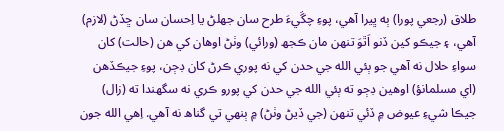طلاق (رجعي پورا) ٻه ڀيرا آھي، پوءِ چڱيءَ طرح سان جھلڻ يا اِحسان سان ڇڏڻ (لازم) آھي، ۽ جيڪو کين ڏنو اَٿوَ تنھن مان ڪجھ (ورائي) وٺڻ اوھان کي ھن (حالت) کان سواءِ حلال نه آھي جو ٻئي الله جي حدن کي نه پوري ڪرڻ کان ڊڄن، پوءِ جيڪڏھن (اي مسلمانؤ) اوھين ڊڄو ته ٻئي الله جي حدن کي پورو ڪري نه سگھندا ته (زال) جيڪا شيءِ عيوض ۾ ڏئي تنھن (جي ڏيڻ وٺڻ) ۾ ٻنھي تي گناھ نه آھي. اِھي الله جون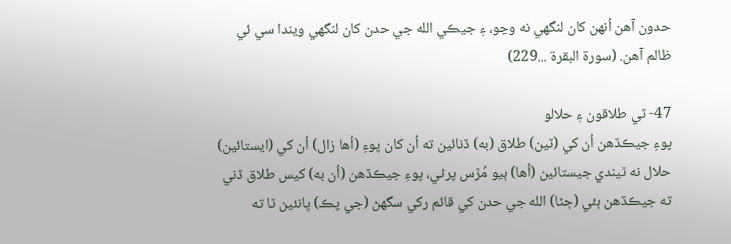حدون آھن اُنھن کان لنگھي نه وڃو، ۽ جيڪي الله جي حدن کان لنگھي ويندا سي ئي ظالم آھن. (سورة البقرة ...229)

47- ٽي طلاقون ۽ حلالو
پوءِ جيڪڏھن اُن کي (ٽين) طلاق (به) ڏنائين ته اُن کان پوءِ (اُھا زال) اُن کي (ايستائين) حلال نه ٿيندي جيستائين (اُھا) ٻيو مُڙس پرڻي، پوءِ جيڪڏھن (اُن به) کيس طلاق ڏني ته جيڪڏھن ٻئي (ڄڻا) الله جي حدن کي قائم رکي سگھڻ (جي پڪ) ڀانئين ٿا ته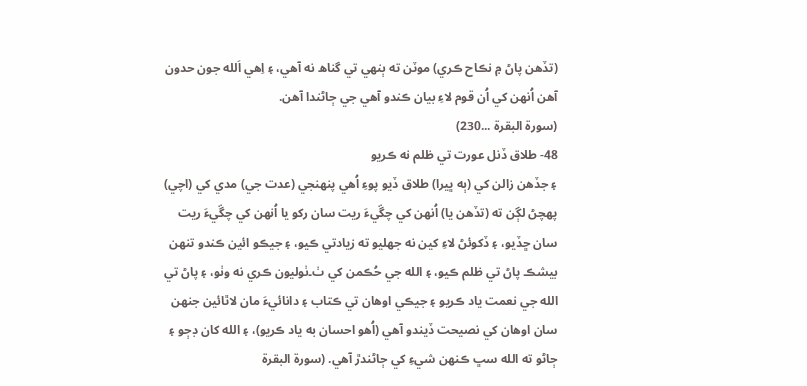(تڏھن پاڻ ۾ نڪاح ڪري) موٽن ته ٻنھي تي گناھ نه آھي، ۽ اِھي اَلله جون حدون آھن اُنھن کي اُن قوم لاءِ بيان ڪندو آھي جي ڄاڻندا آھن.
(سورة البقرة ...230)
48- طلاق ڏنل عورت تي ظلم نه ڪريو
۽ جڏھن زالن کي (ٻه ڀيرا) طلاق ڏيو پوءِ اُھي پنھنجي (عدت جي) مدي کي (اچي) پھچڻ لڳن ته (تڏھن يا) اُنھن کي چڱيءَ ريت سان رکو يا اُنھن کي چڱيءَ ريت سان ڇڏيو، ۽ ڏکوئڻ لاءِ کين نه جھليو ته زيادتي ڪيو، ۽ جيڪو ائين ڪندو تنھن بيشڪ پاڻ تي ظلم ڪيو، ۽ الله جي حُڪمن کي ٺ۔ٺوليون ڪري نه وٺو، ۽ پاڻ تي الله جي نعمت ياد ڪريو ۽ جيڪي اوھان تي ڪتاب ۽ دانائيءَ مان لاٿائين جنھن سان اوھان کي نصيحت ڏيندو آھي (اُھو احسان به ياد ڪريو)، ۽ الله کان ڊڄو ۽ ڄاڻو ته الله سڀ ڪنھن شيءِ کي ڄاڻندڙ آھي. (سورة البقرة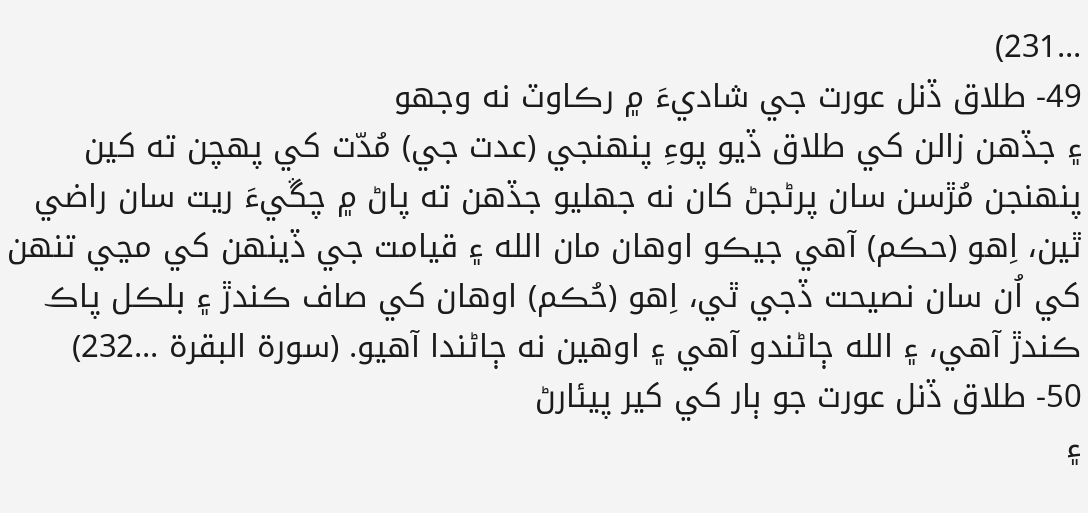...231)
49- طلاق ڏنل عورت جي شاديءَ ۾ رڪاوٽ نه وجهو
۽ جڏھن زالن کي طلاق ڏيو پوءِ پنھنجي (عدت جي) مُدّت کي پھچن ته کين پنھنجن مُڙسن سان پرڻجڻ کان نه جھليو جڏھن ته پاڻ ۾ چڱيءَ ريت سان راضي ٿين، اِھو (حڪم) آھي جيڪو اوھان مان الله ۽ قيامت جي ڏينھن کي مڃي تنھن کي اُن سان نصيحت ڏجي ٿي، اِھو (حُڪم) اوھان کي صاف ڪندڙ ۽ بلڪل پاڪ ڪندڙ آھي، ۽ الله ڄاڻندو آھي ۽ اوھين نه ڄاڻندا آھيو. (سورة البقرة ...232)
50- طلاق ڏنل عورت جو ٻار کي کير پيئارڻ
۽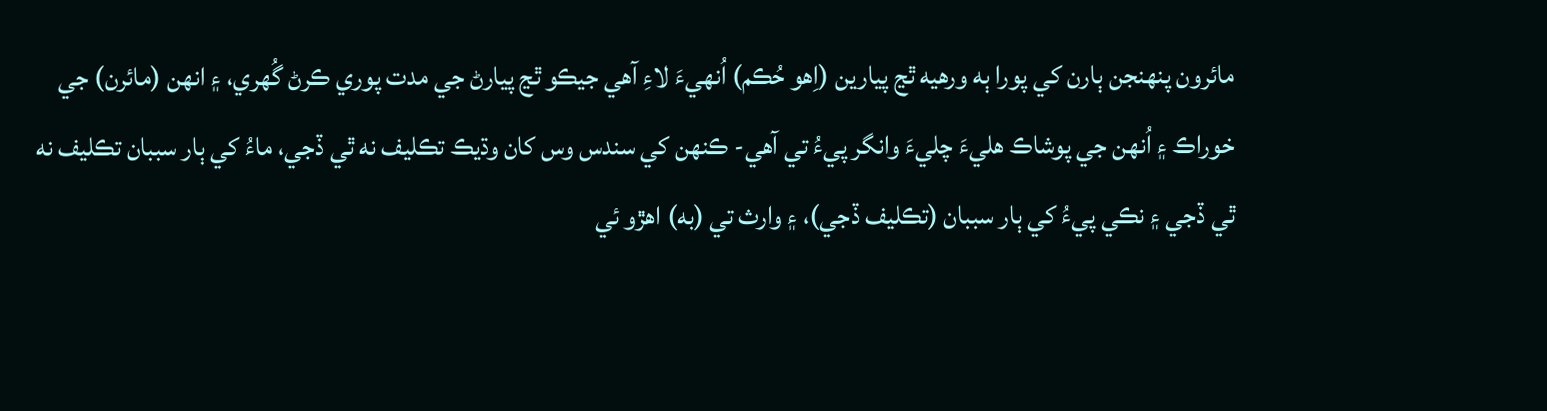مائرون پنھنجن ٻارن کي پورا ٻه ورھيه ٿڃ پيارين (اِھو حُڪم) اُنھيءَ لاءِ آھي جيڪو ٿڃ پيارڻ جي مدت پوري ڪرڻ گُھري، ۽ انھن (مائرن) جي خوراڪ ۽ اُنھن جي پوشاڪ ھليءَ چليءَ وانگر پيءُ تي آھي- ڪنھن کي سندس وس کان وڌيڪ تڪليف نه ٿي ڏجي، ماءُ کي ٻار سببان تڪليف نه ٿي ڏجي ۽ نڪي پيءُ کي ٻار سببان (تڪليف ڏجي)، ۽ وارث تي (به) اھڙو ئي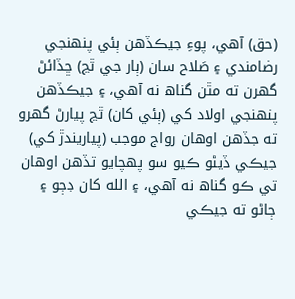(حق) آھي، پوءِ جيڪڏھن ٻئي پنھنجي رضامندي ۽ صَلاح سان (ٻار جي ٿڃ) ڇڏائڻ گھرن ته مٿن گناھ نه آھي، ۽ جيڪڏھن پنھنجي اولاد کي (ٻئي کان) ٿڃ پيارڻ گھرو ته جڏھن اوھان رواج موجب (پياريندڙ کي) جيڪي ڏيڻو ڪيو سو پھچايو تڏھن اوھان تي ڪو گناھ نه آھي، ۽ الله کان ڊڄو ۽ ڄاڻو ته جيڪي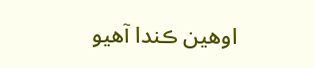اوھين ڪندا آھيو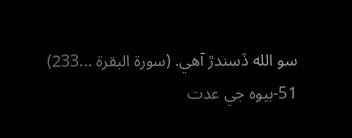سو الله ڏسندڙ آھي. (سورة البقرة ...233)
51-بيوه جي عدت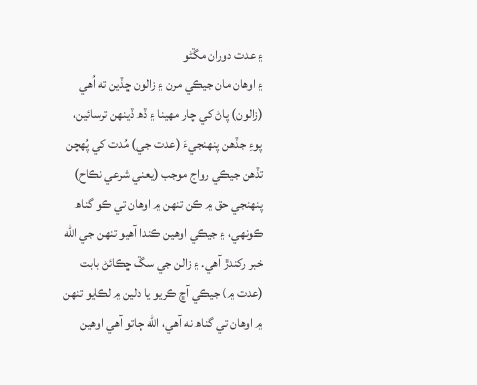۽ عدت دوران مڱڻو
۽ اوھان مان جيڪي مرن ۽ زالون ڇڏين ته اُھي (زالون) پاڻ کي چار مھينا ۽ ڏھ ڏينھن ترسائين، پوءِ جڏھن پنھنجيءَ (عدت جي) مُدت کي پُھچن تڏھن جيڪي رواج موجب (يعني شرعي نڪاح) پنھنجي حق ۾ ڪن تنھن ۾ اوھان تي ڪو گناھ ڪونھي، ۽ جيڪي اوھين ڪندا آھيو تنھن جي الله خبر رکندڙ آھي. ۽ زالن جي سڱ ڇڪائڻ بابت (عدت ۾) جيڪي آڇ ڪريو يا دلين ۾ لڪايو تنھن ۾ اوھان تي گناھ نه آھي، الله ڄاتو آھي اوھين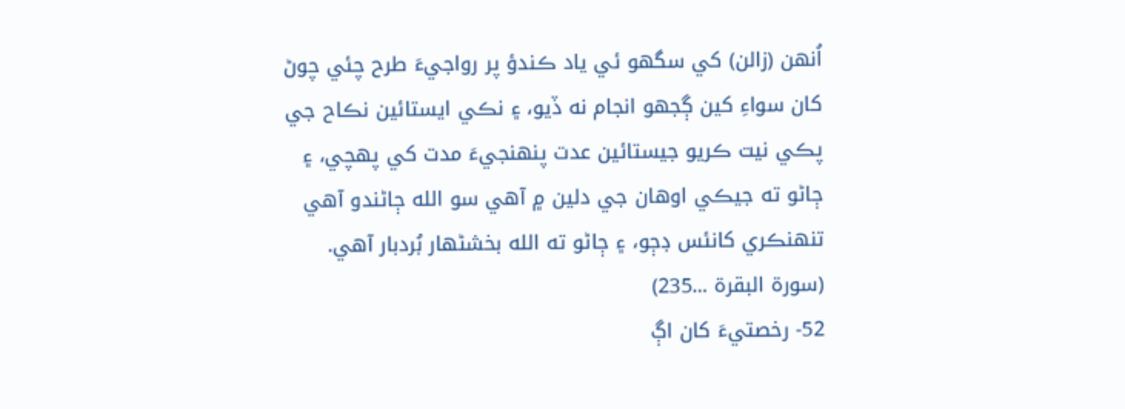اُنھن (زالن) کي سگھو ئي ياد ڪندؤ پر رواجيءَ طرح چئي چوڻ کان سواءِ کين ڳجھو انجام نه ڏيو، ۽ نڪي ايستائين نڪاح جي پڪي نيت ڪريو جيستائين عدت پنھنجيءَ مدت کي پھچي، ۽ ڄاڻو ته جيڪي اوھان جي دلين ۾ آھي سو الله ڄاڻندو آھي تنھنڪري کانئس ڊڄو، ۽ ڄاڻو ته الله بخشڻھار بُردبار آھي. (سورة البقرة ...235)
52- رخصتيءَ کان اڳ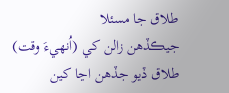طلاق جا مسئلا
جيڪڏھن زالن کي (اُنھيءَ وقت) طلاق ڏيو جڏھن اڃا کين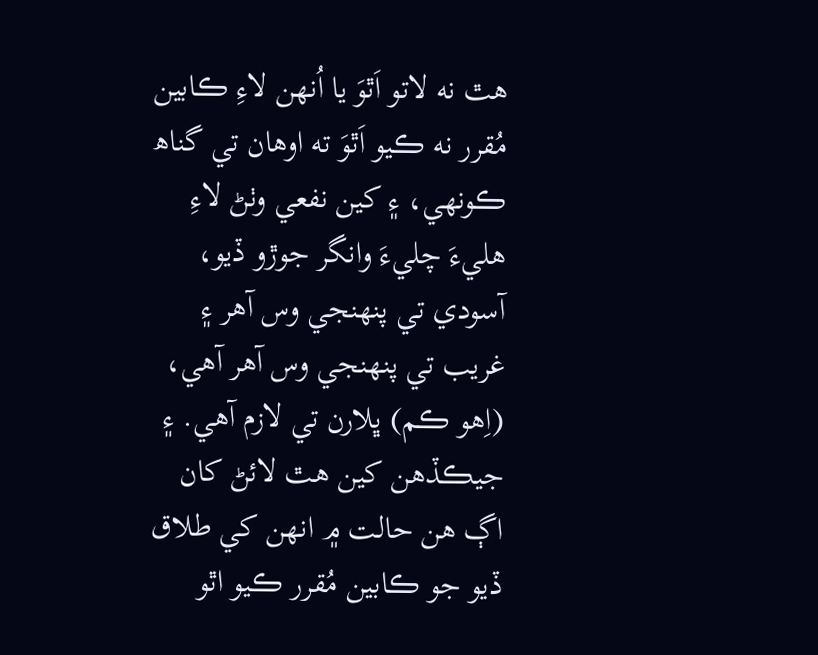ھٿ نه لاتو اَٿوَ يا اُنھن لاءِ ڪابين مُقرر نه ڪيو اَٿوَ ته اوھان تي گناھ ڪونھي، ۽ کين نفعي وٺڻ لاءِ ھليءَ چليءَ وانگر جوڙو ڏيو، آسودي تي پنھنجي وس آھر ۽ غريب تي پنھنجي وس آھر آھي، (اِھو ڪم) ڀلارن تي لازم آھي. ۽ جيڪڏھن کين ھٿ لائڻ کان اڳ ھن حالت ۾ انھن کي طلاق ڏيو جو ڪابين مُقرر ڪيو اٿو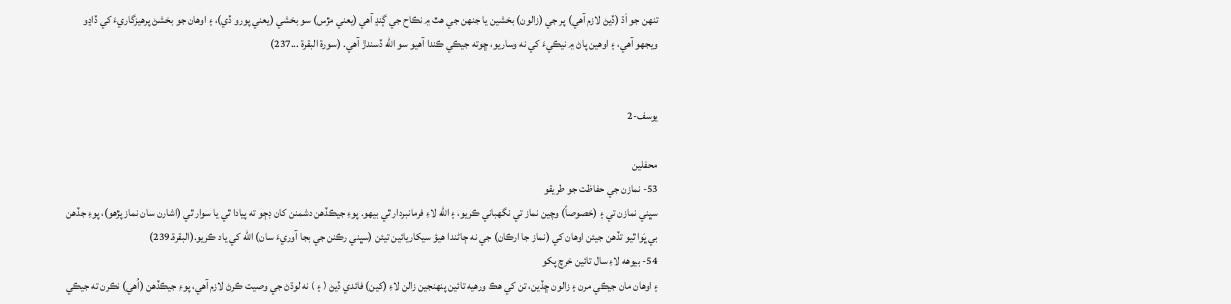تنھن جو اَڌ (ڏيڻ لازم آھي) پر جي (زالون) بخشين يا جنھن جي ھٿ ۾ نڪاح جي ڳنڍ آھي (يعني مڙس) سو بخشي (يعني پورو ڏي)، ۽ اوھان جو بخشڻ پرھيزگاريءَ کي ڏاڍو ويجھو آھي، ۽ اوھين پاڻ ۾ نيڪيءَ کي نه وساريو، ڇوته جيڪي ڪندا آھيو سو الله ڏسندڙ آھي. (سورة البقرة ...237)


یوسف-2

محفلین
53- نمازن جي حفاظت جو طريقو
سڀني نمازن تي ۽ (خصوصاً) وچين نماز تي نگھباني ڪريو، ۽ الله لاءِ فرمانبردار ٿي بيھو. پوءِ جيڪڏھن دشمنن کان ڊڄو ته پيادا ٿي يا سوار ٿي (اشارن سان نماز پڙھو)، پوءِ جڏھن بي ڀَوا ٿيو تڏھن جيئن اوھان کي (نماز جا ارڪان) جي نه ڄاڻندا ھيؤ سيکاريائين تيئن (سڀني رڪنن جي بجا آوريءَ سان) الله کي ياد ڪريو.(البقرة.239)
54- بيوهه لاءِ سال تائين خرچ پکو
۽ اوھان مان جيڪي مرن ۽ زالون ڇڏين، تن کي ھڪ ورھيه تائين پنھنجين زالن لاءِ (کين) فائدي ڏيڻ ( ۽ ) نه لوڌڻ جي وصيت ڪرڻ لازم آھي، پوءِ جيڪڏھن (اُھي) نڪرن ته جيڪي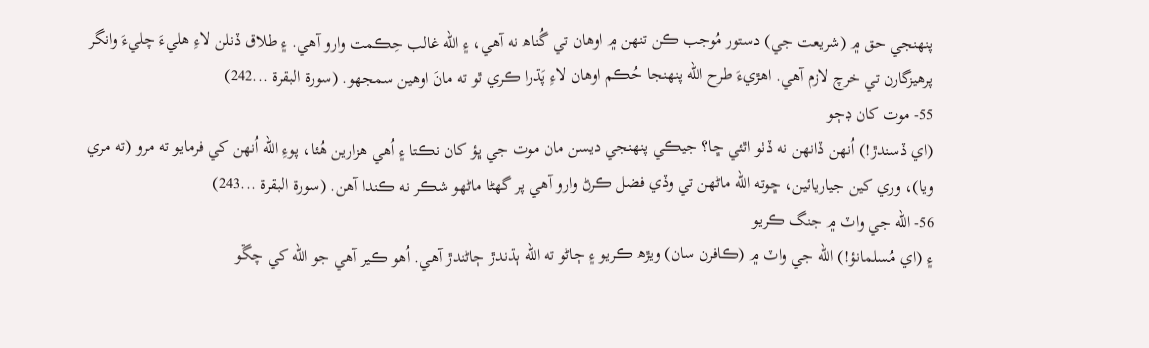پنھنجي حق ۾ (شريعت جي) دستور مُوجب ڪن تنھن ۾ اوھان تي گُناھ نه آھي، ۽ الله غالب حِڪمت وارو آھي. ۽ طلاق ڏنلن لاءِ ھليءَ چليءَ وانگر پرھيزگارن تي خرچ لازم آهي. اھڙيءَ طرح الله پنھنجا حُڪم اوھان لاءِ پَڌرا ڪري ٿو ته مانَ اوھين سمجھو. (سورة البقرة ...242)
55- موت کان ڊڄو
(اي ڏسندڙ!) اُنھن ڏانھن نه ڏٺو اٿئي ڇا؟ جيڪي پنھنجي ديسن مان موت جي ڀؤ کان نڪتا ۽ اُھي ھزارين هُئا، پوءِ الله اُنھن کي فرمايو ته مرو (ته مري ويا)، وري کين جياريائين، ڇوته الله ماڻھن تي وڏي فضل ڪرڻ وارو آھي پر گھڻا ماڻھو شڪر نه ڪندا آھن. (سورة البقرة ...243)
56- الله جي واٽ ۾ جنگ ڪريو
۽ (اي مُسلمانؤ!) الله جي واٽ ۾ (ڪافرن سان) ويڙھ ڪريو ۽ ڄاڻو ته الله ٻڌندڙ ڄاڻندڙ آھي. اُھو ڪير آھي جو الله کي چڱو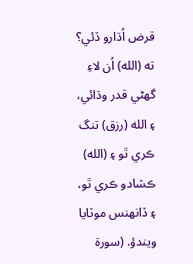قرض اُڌارو ڏئي؟ ته (الله) اُن لاءِ گھڻي قدر وڌائي، ۽ الله (رزق) تنگ ڪري ٿو ۽ (الله) ڪشادو ڪري ٿو، ۽ ڏانھنس موٽايا ويندؤ. (سورة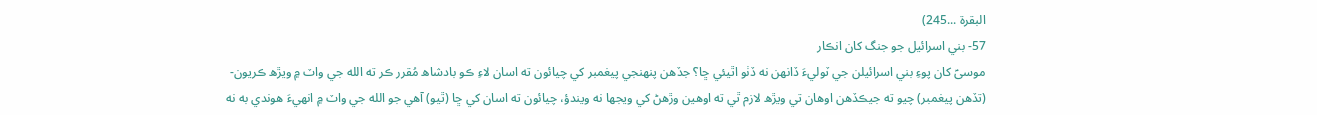البقرة ...245)
57- بني اسرائيل جو جنگ کان انڪار
موسىؑ کان پوءِ بني اسرائيلن جي ٽوليءَ ڏانھن نه ڏٺو اٿيئي ڇا؟ جڏھن پنھنجي پيغمبر کي چيائون ته اسان لاءِ ڪو بادشاھ مُقرر ڪر ته الله جي واٽ ۾ ويڙھ ڪريون- (تڏھن پيغمبر) چيو ته جيڪڏھن اوھان تي ويڙھ لازم ٿي ته اوھين وڙھڻ کي ويجھا نه ويندؤ، چيائون ته اسان کي ڇا (ٿيو) آھي جو الله جي واٽ ۾ انھيءَ ھوندي به نه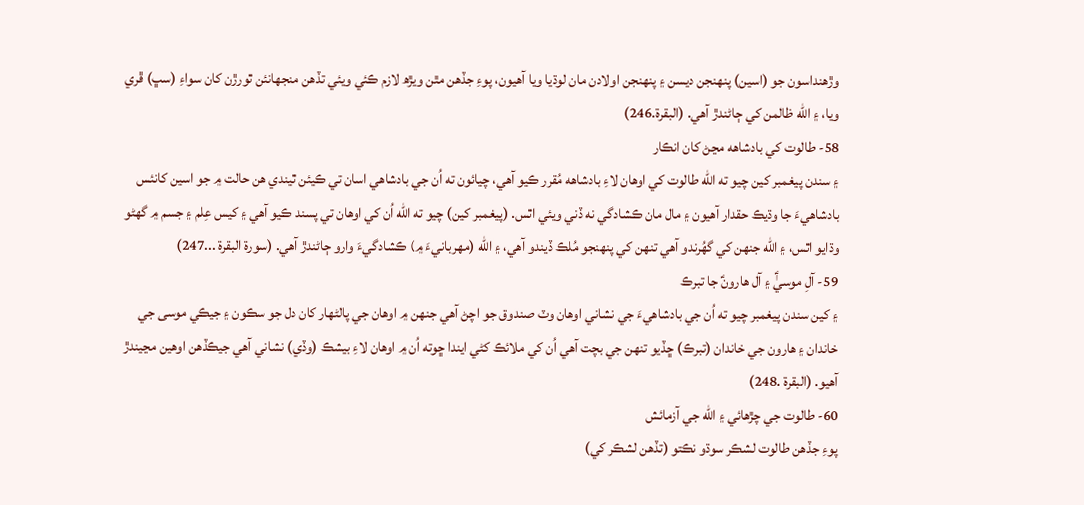وڙھنداسون جو (اسين) پنھنجن ديسن ۽ پنھنجن اولادن مان لوڌيا ويا آھيون، پوءِ جڏھن مٿن ويڙھ لازم ڪئي ويئي تڏھن منجھانئن ٿورڙن کان سواءِ (سڀ) ڦري ويا، ۽ الله ظالمن کي ڄاڻندڙ آھي. (البقرة.246)
58- طالوت کي بادشاهه مڃڻ کان انڪار
۽ سندن پيغمبر کين چيو ته الله طالوت کي اوھان لاءِ بادشاهه مُقرر ڪيو آھي، چيائون ته اُن جي بادشاھي اسان تي ڪيئن ٿيندي ھن حالت ۾ جو اسين کانئس بادشاھيءَ جا وڌيڪ حقدار آھيون ۽ مال مان ڪشادگي نه ڏني ويئي اٿس. (پيغمبر کين) چيو ته الله اُن کي اوھان تي پسند ڪيو آھي ۽ کيس عِلم ۽ جسم ۾ گھڻو وڌايو اٿس، ۽ الله جنھن کي گھُرندو آھي تنھن کي پنھنجو مُلڪ ڏيندو آھي، ۽ الله (مھربانيءَ ۾) ڪشادگيءَ وارو ڄاڻندڙ آھي. (سورة البقرة ...247)
59- آلِ موسيٰؑ ۽ آل هارونؑ جا تبرڪ
۽ کين سندن پيغمبر چيو ته اُن جي بادشاھيءَ جي نشاني اوھان وٽ صندوق جو اچڻ آھي جنھن ۾ اوھان جي پالڻھار کان دل جو سڪون ۽ جيڪي موسى جي خاندان ۽ ھارون جي خاندان (تبرڪ) ڇڏيو تنھن جي بچت آھي اُن کي ملائڪ کڻي ايندا ڇوته اُن ۾ اوھان لاءِ بيشڪ (وڏي) نشاني آھي جيڪڏھن اوھين مڃيندڙ آھيو. (البقرة .248)
60- طالوت جي چڙهائي ۽ الله جي آزمائش
پوءِ جڏھن طالوت لشڪر سوڌو نڪتو (تڏھن لشڪر کي)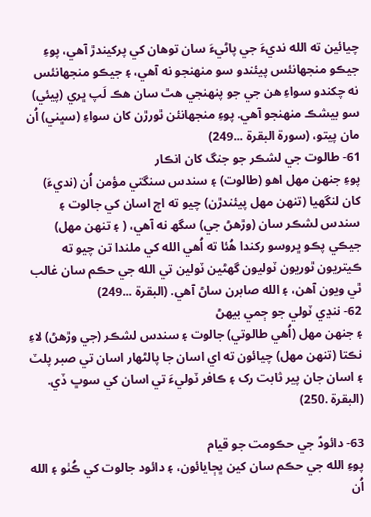چيائين ته الله نديءَ جي پاڻيءَ سان توھان کي پرکيندڙ آھي، پوءِ جيڪو منجھانئس پيئندو سو منھنجو نه آھي، ۽ جيڪو منجھانئس نه چکندو سواءِ ھن جي جو پنھنجي ھٿ سان هڪ لَپ ڀري (پيئي) سو بيشڪ منھنجو آھي. پوءِ منجھانئن ٿورڙن کان سواءِ (سڀني) اُن مان پيتو، (سورة البقرة ...249)
61- طالوت جي لشڪر جو جنگ کان انڪار
پوءِ جنھن مھل اھو (طالوت) ۽ سندس سنگتي مؤمن اُن (نديءَ) کان لنگھيا (تنھن مھل پيئندڙن) چيو ته اڄ اسان کي جالوت ۽ سندس لشڪر سان (وڙھڻ جي) سگھ نه آھي، ( ۽ تنھن مھل) جيڪي پڪو ڀروسو رکندا هُئا ته اُھي الله کي ملندا تن چيو ته ڪيتريون ٿوريون ٽوليون گھڻين ٽولين تي الله جي حڪم سان غالب ٿي ويون آھن، ۽ الله صابرن ساڻ آھي. (البقرة ...249)
62- ننڍي ٽولي جو ڄمي بيهڻ
۽ جنھن مھل (اُھي طالوتي) جالوت ۽ سندس لشڪر (جي وڙھڻ) لاءِ نڪتا (تنھن مھل) چيائون ته اي اسان جا پالڻھار اسان تي صبر پلٽ ۽ اسان جان پير ثابت رک ۽ ڪافر ٽوليءَ تي اسان کي سوڀ ڏي. (البقرة .250)

63- دائودؑ جي حڪومت جو قيام
پوءِ الله جي حڪم سان کين ڀڄايائون، ۽ دائود جالوت کي ڪُٺو ۽ الله اُن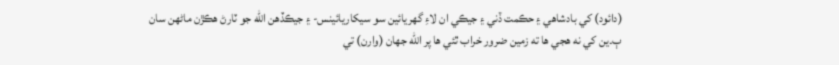(دائود) کي بادشاھي ۽ حڪمت ڏني ۽ جيڪي ان لاءِ گھريائين سو سيکاريائينس- ۽ جيڪڏھن الله جو ٽارڻ ھڪڙن ماڻھن سان ٻ۔ين کي نه ھجي ھا ته زمين ضرور خراب ٿئي ھا پر الله جھان (وارن) تي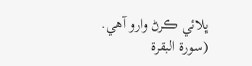ڀلائي ڪرڻ وارو آھي. (سورة البقرة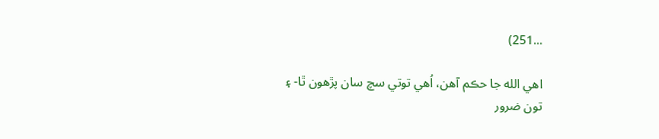...251)

اهي الله جا حڪم آهن، اُهي توتي سچ سان پڙهون ٿا- ۽ تون ضرور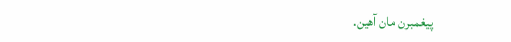پيغمبرن مان آهين.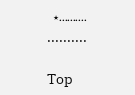..........٭ ..........

Top